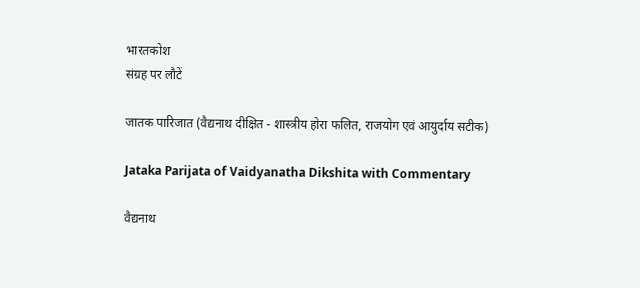भारतकोश
संग्रह पर लौटें

जातक पारिजात (वैद्यनाथ दीक्षित - शास्त्रीय होरा फलित, राजयोग एवं आयुर्दाय सटीक)

Jataka Parijata of Vaidyanatha Dikshita with Commentary

वैद्यनाथ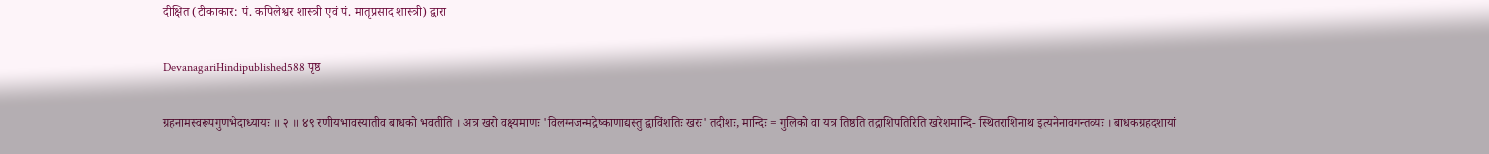दीक्षित (टीकाकार: पं. कपिलेश्वर शास्त्री एवं पं. मातृप्रसाद शास्त्री) द्वारा

DevanagariHindipublished588 पृष्ठ

ग्रहनामस्वरूपगुणभेदाध्यायः ॥ २ ॥ ४९ रणीयभावस्यातीव बाधको भवतीति । अत्र खरो वक्ष्यमाणः 'विलग्नजन्मद्रेष्काणाद्यस्तु द्वाविंशतिः खरः' तदीशः, मान्दिः = गुलिको वा यत्र तिष्ठति तद्राशिपतिरिति खरेशमान्दि- स्थितराशिनाथ इत्यनेनावगन्तव्यः । बाधकग्रहदशायां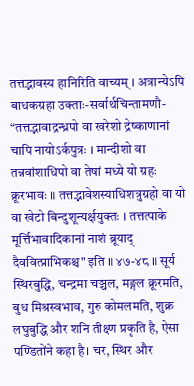तत्तद्भावस्य हानिरिति वाच्यम् । अत्रान्येऽपि बाधकग्रहा उक्ताः-सर्वार्थचिन्तामणौ- “तत्तद्भावाद्रन्ध्रपो वा खरेशो द्रेष्काणानां चापि नायोऽर्कपुत्रः । मान्दीशो वा तन्नवांशाधिपो वा तेषां मध्ये यो ग्रहः क्रूरभावः ॥ तत्तद्भावेशस्याधिशत्रुग्रहो वा यो वा खेटो बिन्दुशून्यर्क्षयुक्तः । तत्तत्पाके मूर्त्तिभावादिकानां नाशं ब्रूयाद् दैववित्प्राभिकश्च" इति ॥ ४७-४८ ॥ सूर्य स्थिरबुद्धि, चन्द्रमा चञ्चल, मङ्गल क्रूरमति, बुध मिश्रस्वभाव, गुरु कोमलमति, शुक्र लघुबुद्धि और शनि तीक्ष्ण प्रकृति है, ऐसा पण्डितोंने कहा है। चर, स्थिर और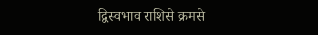द्विस्वभाव राशिसे क्रमसे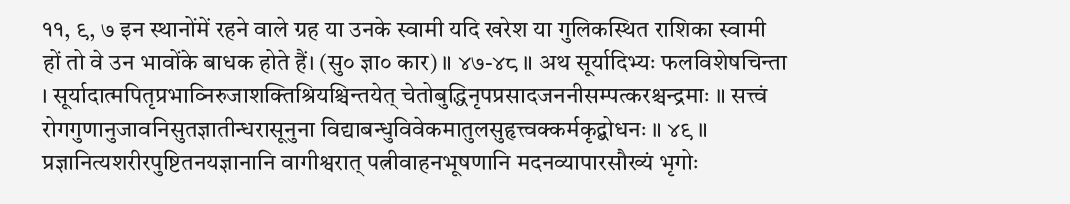११, ९, ७ इन स्थानोंमें रहने वाले ग्रह या उनके स्वामी यदि खरेश या गुलिकस्थित राशिका स्वामी हों तो वे उन भावोंके बाधक होते हैं। (सु० ज्ञा० कार) ॥ ४७-४८ ॥ अथ सूर्यादिभ्यः फलविशेषचिन्ता । सूर्यादात्मपितृप्रभाव्निरुजाशक्तिश्रियश्चिन्तयेत् चेतोबुद्धिनृपप्रसादजननीसम्पत्करश्चन्द्रमाः ॥ सत्त्वं रोगगुणानुजावनिसुतज्ञातीन्धरासूनुना विद्याबन्धुविवेकमातुलसुहृत्त्वक्कर्मकृद्बोधनः ॥ ४९ ॥ प्रज्ञानित्यशरीरपुष्टितनयज्ञानानि वागीश्वरात् पत्नीवाहनभूषणानि मदनव्यापारसौख्यं भृगोः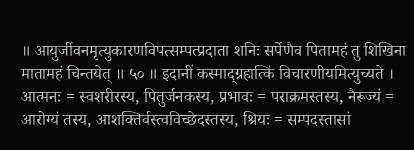॥ आयुर्जीवनमृत्युकारणविपत्सम्पत्प्रदाता शनिः सर्पेणैव पितामहं तु शिखिना मातामहं चिन्तयेत् ॥ ५० ॥ इदानीं कस्माद्ग्रहात्किं विचारणीयमित्युच्यते । आत्मनः = स्वशरीरस्य, पितुर्जनकस्य, प्रभावः = पराक्रमस्तस्य, नैरूज्यं = आरोग्यं तस्य, आशक्तिर्वस्त्वविच्छेदस्तस्य, श्रियः = सम्पदस्तासां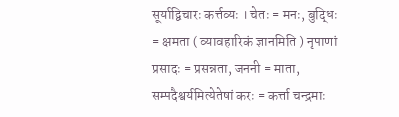सूर्याद्विचारः कर्त्तव्यः । चेतः = मनः, बुद्धिः = क्षमता ( व्यावहारिकं ज्ञानमिति ) नृपाणां प्रसादः = प्रसन्नता, जननी = माता, सम्पदैश्वर्यमित्येतेषां करः = कर्त्ता चन्द्रमाः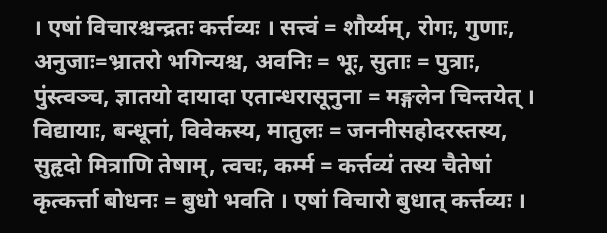। एषां विचारश्चन्द्रतः कर्त्तव्यः । सत्त्वं = शौर्य्यम्, रोगः, गुणाः, अनुजाः=भ्रातरो भगिन्यश्च, अवनिः = भूः, सुताः = पुत्राः, पुंस्त्वञ्च, ज्ञातयो दायादा एतान्धरासूनुना = मङ्गलेन चिन्तयेत् । विद्यायाः, बन्धूनां, विवेकस्य, मातुलः = जननीसहोदरस्तस्य, सुहृदो मित्राणि तेषाम्, त्वचः, कर्म्म = कर्त्तव्यं तस्य चैतेषां कृत्कर्त्ता बोधनः = बुधो भवति । एषां विचारो बुधात् कर्त्तव्यः ।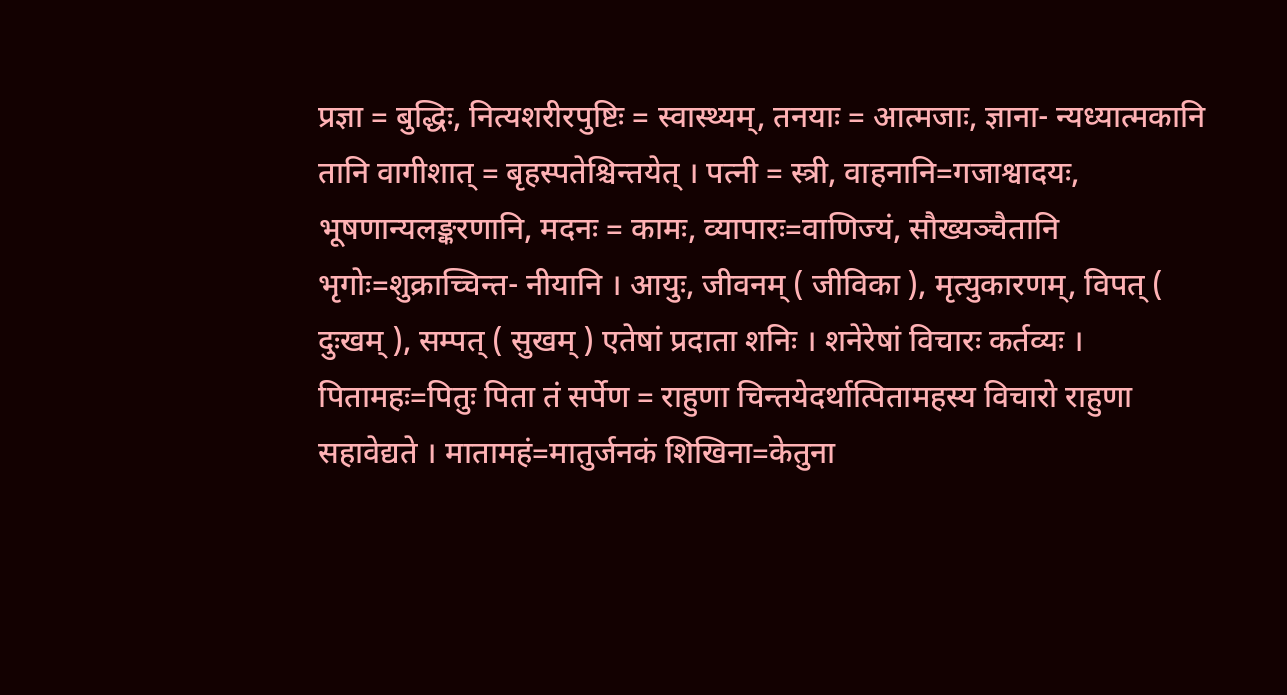प्रज्ञा = बुद्धिः, नित्यशरीरपुष्टिः = स्वास्थ्यम्, तनयाः = आत्मजाः, ज्ञाना- न्यध्यात्मकानि तानि वागीशात् = बृहस्पतेश्चिन्तयेत् । पत्नी = स्त्री, वाहनानि=गजाश्वादयः, भूषणान्यलङ्करणानि, मदनः = कामः, व्यापारः=वाणिज्यं, सौख्यञ्चैतानि भृगोः=शुक्राच्चिन्त- नीयानि । आयुः, जीवनम् ( जीविका ), मृत्युकारणम्, विपत् ( दुःखम् ), सम्पत् ( सुखम् ) एतेषां प्रदाता शनिः । शनेरेषां विचारः कर्तव्यः । पितामहः=पितुः पिता तं सर्पेण = राहुणा चिन्तयेदर्थात्पितामहस्य विचारो राहुणा सहावेद्यते । मातामहं=मातुर्जनकं शिखिना=केतुना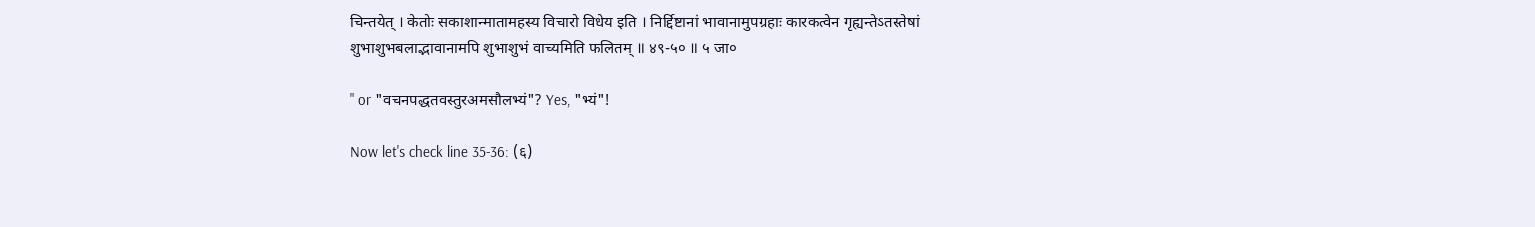चिन्तयेत् । केतोः सकाशान्मातामहस्य विचारो विधेय इति । निर्द्दिष्टानां भावानामुपग्रहाः कारकत्वेन गृह्यन्तेऽतस्तेषां शुभाशुभबलाद्भावानामपि शुभाशुभं वाच्यमिति फलितम् ॥ ४९-५० ॥ ५ जा०

" or "वचनपद्धतवस्तुरअमसौलभ्यं"? Yes, "भ्यं"!

Now let's check line 35-36: (६)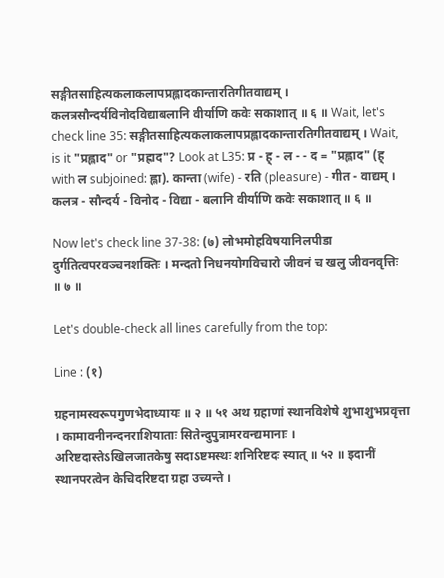सङ्गीतसाहित्यकलाकलापप्रह्लादकान्तारतिगीतवाद्यम् । कलत्रसौन्दर्यविनोदविद्याबलानि वीर्याणि कवेः सकाशात् ॥ ६ ॥ Wait, let's check line 35: सङ्गीतसाहित्यकलाकलापप्रह्लादकान्तारतिगीतवाद्यम् । Wait, is it "प्रह्लाद" or "प्रह्राद"? Look at L35: प्र - ह् - ल - - द = "प्रह्लाद" (ह् with ल subjoined: ह्ला). कान्ता (wife) - रति (pleasure) - गीत - वाद्यम् । कलत्र - सौन्दर्य - विनोद - विद्या - बलानि वीर्याणि कवेः सकाशात् ॥ ६ ॥

Now let's check line 37-38: (७) लोभमोहविषयानिलपीडा दुर्गतित्वपरवञ्चनशक्तिः । मन्दतो निधनयोगविचारो जीवनं च खलु जीवनवृत्तिः ॥ ७ ॥

Let's double-check all lines carefully from the top:

Line : (१)

ग्रहनामस्वरूपगुणभेदाध्यायः ॥ २ ॥ ५१ अथ ग्रहाणां स्थानविशेषे शुभाशुभप्रवृत्ता । कामावनीनन्दनराशियाताः सितेन्दुपुत्रामरवन्द्यमानाः । अरिष्टदास्तेऽखिलजातकेषु सदाऽष्टमस्थः शनिरिष्टदः स्यात् ॥ ५२ ॥ इदानीं स्थानपरत्वेन केचिदरिष्टदा ग्रहा उच्यन्ते ।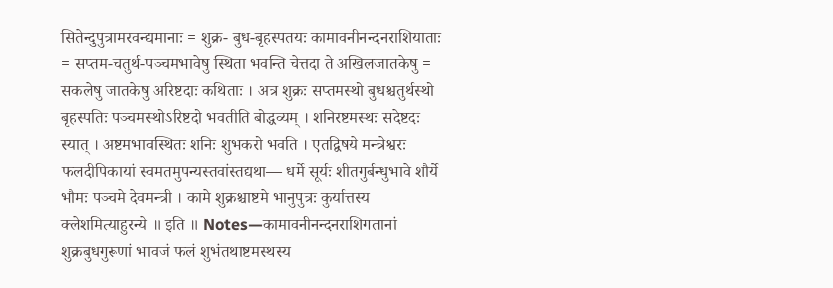सितेन्दुपुत्रामरवन्द्यमानाः = शुक्र- बुध-बृहस्पतयः कामावनीनन्दनराशियाताः = सप्तम-चतुर्थ-पञ्चमभावेषु स्थिता भवन्ति चेत्तदा ते अखिलजातकेषु = सकलेषु जातकेषु अरिष्टदाः कथिताः । अत्र शुक्रः सप्तमस्थो बुधश्चतुर्थस्थो बृहस्पतिः पञ्चमस्थोऽरिष्टदो भवतीति बोद्धव्यम् । शनिरष्टमस्थः सदेष्टदः स्यात् । अष्टमभावस्थितः शनिः शुभकरो भवति । एतद्विषये मन्त्रेश्वरः फलदीपिकायां स्वमतमुपन्यस्तवांस्तद्यथा— धर्मे सूर्यः शीतगुर्बन्धुभावे शौर्ये भौमः पञ्चमे देवमन्त्री । कामे शुक्रश्चाष्टमे भानुपुत्रः कुर्यात्तस्य क्लेशमित्याहुरन्ये ॥ इति ॥ Notes—कामावनीनन्दनराशिगतानां शुक्रबुधगुरूणां भावजं फलं शुभंतथाष्टमस्थस्य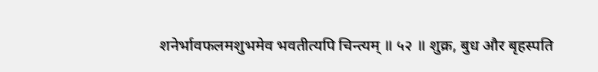शनेर्भावफलमशुभमेव भवतीत्यपि चिन्त्यम् ॥ ५२ ॥ शुक्र, बुध और बृहस्पति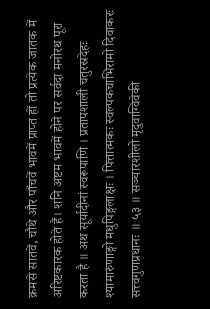क्रमसे सातवें, चौथे और पाँचवें भावमें प्राप्त हों तो प्रत्येक जातक में अरिष्टकारक होते हैं। शनि अष्टम भावमें होने पर सर्वदा मनोरथ पूरा करता है ॥ अथ सूर्यादीनां स्वरूपाणि । प्रतापशाली चतुरस्रदेहः श्यामारुणाङ्गो मधुपिङ्गलाक्षः । पित्तात्मकः स्वल्पकचाभिरामो दिवाकरः सत्त्वगुणप्रधानः ॥ ५३ ॥ सञ्चारशीलो मृदुवाग्विवेकी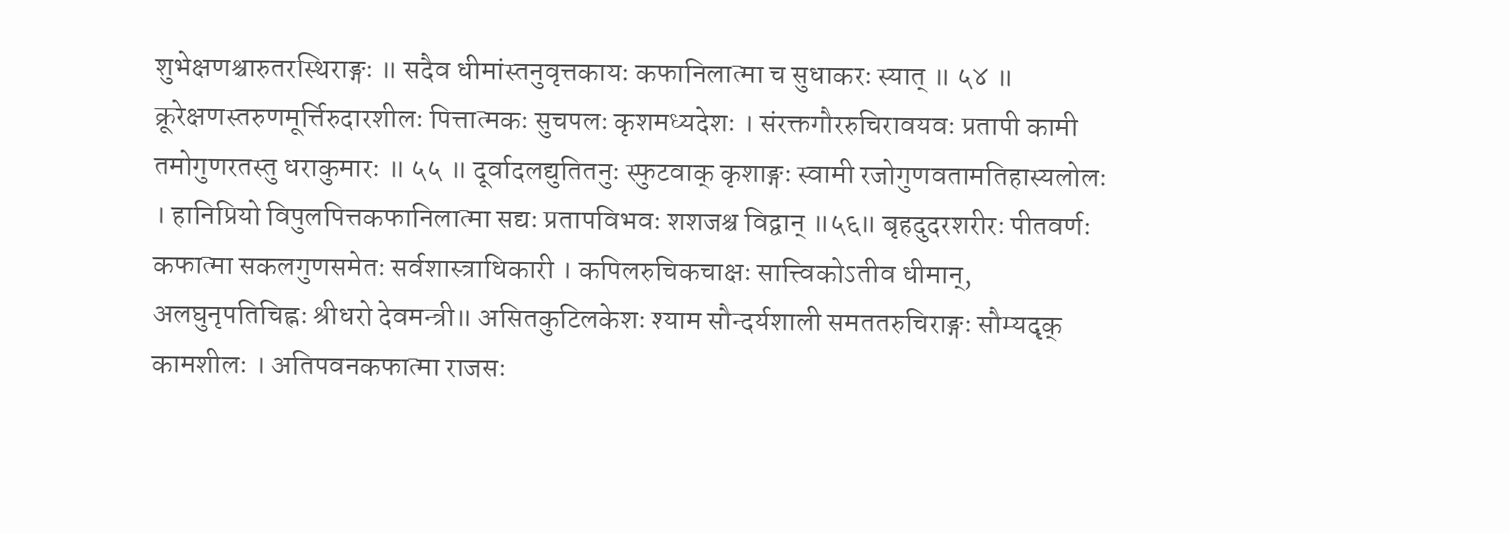शुभेक्षणश्चारुतरस्थिराङ्गः ॥ सदैव धीमांस्तनुवृत्तकायः कफानिलात्मा च सुधाकरः स्यात् ॥ ५४ ॥ क्रूरेक्षणस्तरुणमूर्त्तिरुदारशीलः पित्तात्मकः सुचपलः कृशमध्यदेशः । संरक्तगौररुचिरावयवः प्रतापी कामी तमोगुणरतस्तु धराकुमारः ॥ ५५ ॥ दूर्वादलद्युतितनुः स्फुटवाक् कृशाङ्गः स्वामी रजोगुणवतामतिहास्यलोलः । हानिप्रियो विपुलपित्तकफानिलात्मा सद्यः प्रतापविभवः शशजश्च विद्वान् ॥५६॥ बृहदुदरशरीरः पीतवर्णः कफात्मा सकलगुणसमेतः सर्वशास्त्राधिकारी । कपिलरुचिकचाक्षः सात्त्विकोऽतीव धीमान्, अलघुनृपतिचिह्नः श्रीधरो देवमन्त्री॥ असितकुटिलकेशः श्याम सौन्दर्यशाली समततरुचिराङ्गः सौम्यदृक् कामशीलः । अतिपवनकफात्मा राजसः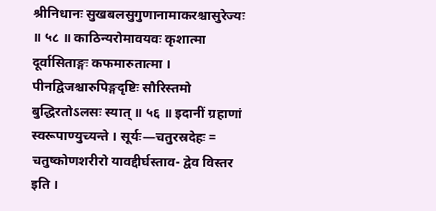श्रीनिधानः सुखबलसुगुणानामाकरश्चासुरेज्यः ॥ ५८ ॥ काठिन्यरोमावयवः कृशात्मा दूर्वासिताङ्गः कफमारुतात्मा । पीनद्विजश्चारुपिङ्गदृष्टिः सौरिस्तमो बुद्धिरतोऽलसः स्यात् ॥ ५६ ॥ इदानीं ग्रहाणां स्वरूपाण्युच्यन्ते । सूर्यः—चतुरस्रदेहः = चतुष्कोणशरीरो यावद्दीर्घस्ताव- द्वेव विस्तर इति ।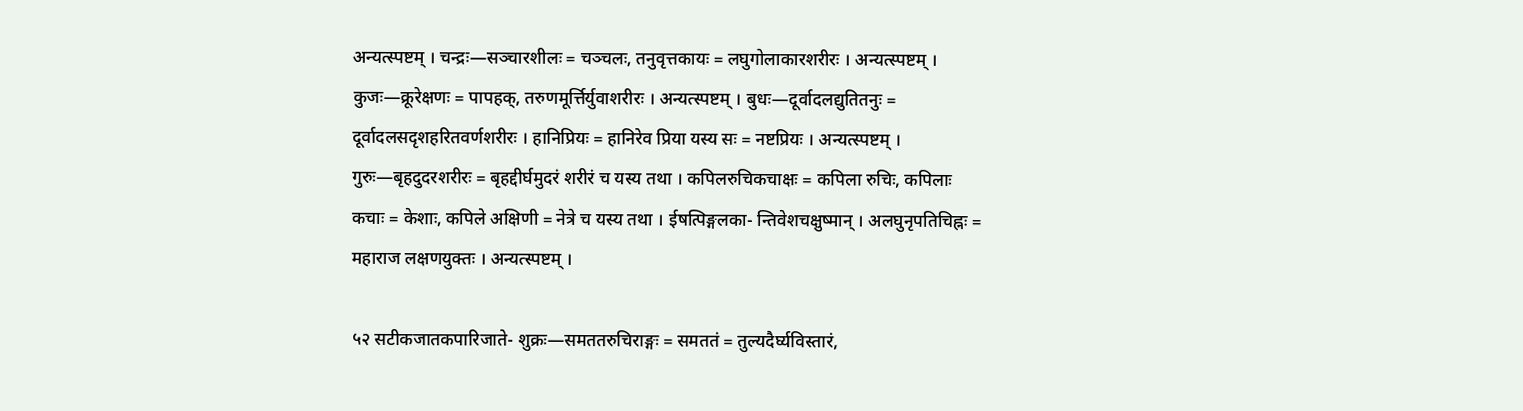अन्यत्स्पष्टम् । चन्द्रः—सञ्चारशीलः = चञ्चलः, तनुवृत्तकायः = लघुगोलाकारशरीरः । अन्यत्स्पष्टम् । कुजः—क्रूरेक्षणः = पापहक्, तरुणमूर्त्तिर्युवाशरीरः । अन्यत्स्पष्टम् । बुधः—दूर्वादलद्युतितनुः = दूर्वादलसदृशहरितवर्णशरीरः । हानिप्रियः = हानिरेव प्रिया यस्य सः = नष्टप्रियः । अन्यत्स्पष्टम् । गुरुः—बृहदुदरशरीरः = बृहद्दीर्घमुदरं शरीरं च यस्य तथा । कपिलरुचिकचाक्षः = कपिला रुचिः, कपिलाः कचाः = केशाः, कपिले अक्षिणी = नेत्रे च यस्य तथा । ईषत्पिङ्गलका- न्तिवेशचक्षुष्मान् । अलघुनृपतिचिह्नः = महाराज लक्षणयुक्तः । अन्यत्स्पष्टम् ।

५२ सटीकजातकपारिजाते- शुक्रः—समततरुचिराङ्गः = समततं = तुल्यदैर्घ्यविस्तारं,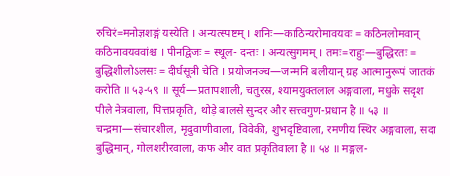रुचिरं=मनोज्ञशङ्गं यस्येति । अन्यत्स्पष्टम् । शनिः—काठिन्यरोमावयवः = कठिनलोमवान् कठिनावयववांश्च । पीनद्विजः = स्थूल- दन्तः । अन्यत्सुगमम् । तमः=राहुः—बुद्धिरतः = बुद्धिशीलोऽलसः = दीर्घसूत्री चेति । प्रयोजनञ्च—जन्मनि बलीयान् ग्रह आत्मानुरूपं जातकं करोति ॥ ५३-५९ ॥ सूर्य—प्रतापशाली, चतुरस्र, श्यामयुक्तलाल अङ्गवाला, मधुके सदृश पीले नेत्रवाला, पित्तप्रकृति, थोड़े बालसे सुन्दर और सत्त्वगुण-प्रधान है ॥ ५३ ॥ चन्द्रमा—संचारशील, मृदुवाणीवाला, विवेकी, शुभदृष्टिवाला, रमणीय स्थिर अङ्गवाला, सदा बुद्धिमान्, गोलशरीरवाला, कफ और वात प्रकृतिवाला है ॥ ५४ ॥ मङ्गल-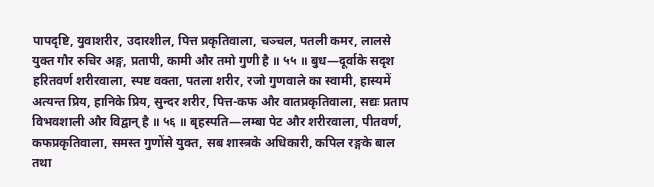पापदृष्टि, युवाशरीर, उदारशील, पित्त प्रकृतिवाला, चञ्चल, पतली कमर, लालसे युक्त गौर रुचिर अङ्ग, प्रतापी, कामी और तमो गुणी है ॥ ५५ ॥ बुध—दूर्वाके सदृश हरितवर्ण शरीरवाला, स्पष्ट वक्ता, पतला शरीर, रजो गुणवाले का स्वामी, हास्यमें अत्यन्त प्रिय, हानिके प्रिय, सुन्दर शरीर, पित्त-कफ और वातप्रकृतिवाला, सद्यः प्रताप विभवशाली और विद्वान् है ॥ ५६ ॥ बृहस्पति—लम्बा पेट और शरीरवाला, पीतवर्ण, कफप्रकृतिवाला, समस्त गुणोंसे युक्त, सब शास्त्रके अधिकारी, कपिल रङ्गके बाल तथा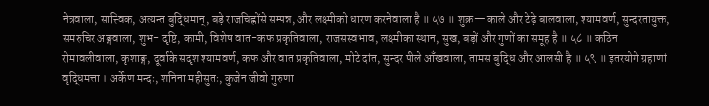नेत्रवाला, सात्त्विक, अत्यन्त बुद्धिमान्, बड़े राजचिह्नोंसे सम्पन्न, और लक्ष्मीको धारण करनेवाला है ॥ ५७ ॥ शुक्र—काले और टेढ़े बालवाला, श्यामवर्ण, सुन्दरतायुक्त, समरुचिर अङ्गवाला, शुभ- दृष्टि, कामी, विशेष वात-कफ प्रकृतिवाला, राजसस्वभाव, लक्ष्मीका स्थान, सुख, बड़ों और गुणों का समूह है ॥ ५८ ॥ कठिन रोमावलीवाला, कृशाङ्ग, दूर्वाके सदृश श्यामवर्ण, कफ और वात प्रकृतिवाला, मोटे दांत, सुन्दर पीले आँखवाला, तामस बुद्धि और आलसी है ॥ ५९ ॥ इतरयोगे ग्रहाणां वृद्धिमत्ता । अर्केण मन्दः, शनिना महीसुतः, कुजेन जीवो गुरुणा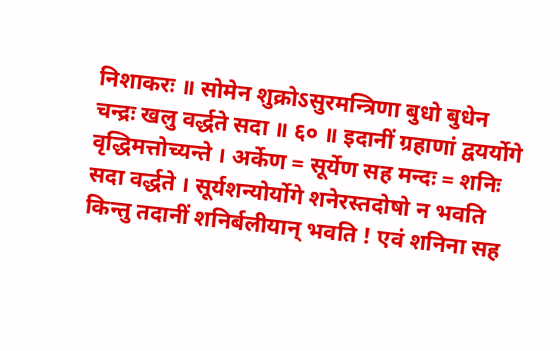निशाकरः ॥ सोमेन शुक्रोऽसुरमन्त्रिणा बुधो बुधेन चन्द्रः खलु वर्द्धते सदा ॥ ६० ॥ इदानीं ग्रहाणां द्वयर्योगे वृद्धिमत्तोच्यन्ते । अर्केण = सूर्येण सह मन्दः = शनिः सदा वर्द्धते । सूर्यशन्योर्योगे शनेरस्तदोषो न भवति किन्तु तदानीं शनिर्बलीयान् भवति ! एवं शनिना सह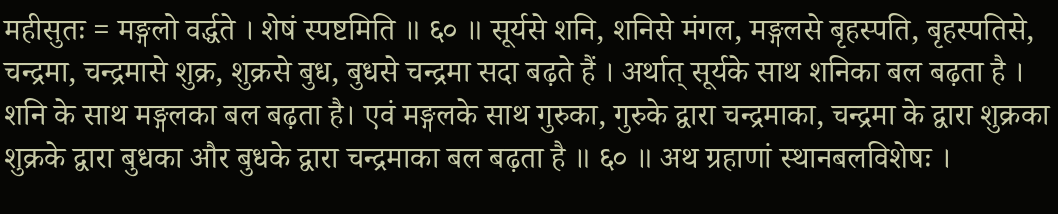महीसुतः = मङ्गलो वर्द्धते । शेषं स्पष्टमिति ॥ ६० ॥ सूर्यसे शनि, शनिसे मंगल, मङ्गलसे बृहस्पति, बृहस्पतिसे, चन्द्रमा, चन्द्रमासे शुक्र, शुक्रसे बुध, बुधसे चन्द्रमा सदा बढ़ते हैं । अर्थात् सूर्यके साथ शनिका बल बढ़ता है । शनि के साथ मङ्गलका बल बढ़ता है। एवं मङ्गलके साथ गुरुका, गुरुके द्वारा चन्द्रमाका, चन्द्रमा के द्वारा शुक्रका शुक्रके द्वारा बुधका और बुधके द्वारा चन्द्रमाका बल बढ़ता है ॥ ६० ॥ अथ ग्रहाणां स्थानबलविशेषः ।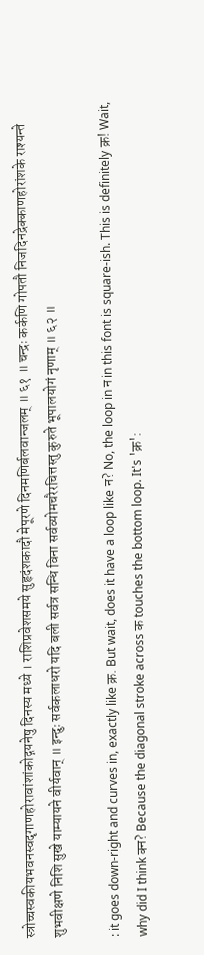स्त्रोच्चस्वकीयभवनस्वदृगाणहोरावांशांकोद्गयनेषु दिनस्य मध्ये । राशिप्रवेशसमये सुहृदंशकादौ मेपूरणे दिनमणिर्बलवान्जलम् ॥ ६१ ॥ चन्द्रः कर्कणि गोपतौ निजदिनद्रेक्काणहोरांशके राश्यन्ते शुभवीक्षणे निशि सुखे याम्यायने वीर्यवान् ॥ इन्दुः सर्वकलाधरो यदि बली सर्वत्र सन्धि विना सर्वव्योमचरैरचित्तस्तु कुरुते भूपालयोगं नृणाम् ॥ ६२ ॥

: it goes down-right and curves in, exactly like क्र. But wait, does it have a loop like न? No, the loop in न in this font is square-ish. This is definitely क्र! Wait, why did I think क्न? Because the diagonal stroke across क touches the bottom loop. It's 'क्र':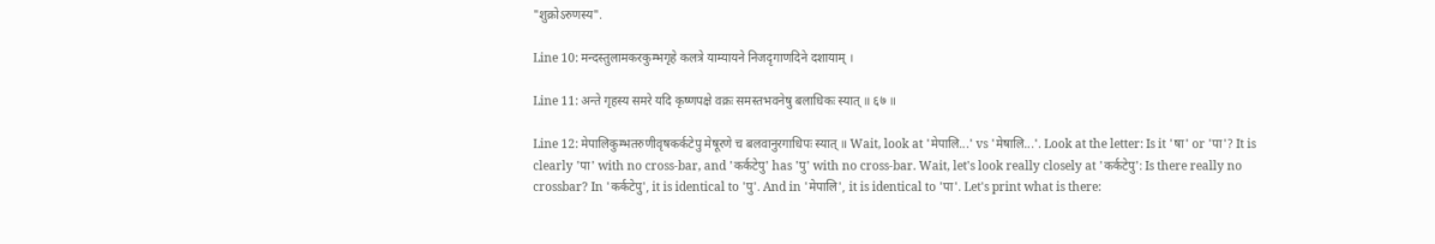"शुक्रोऽरुणस्य".

Line 10: मन्दस्तुलामकरकुम्भगृहे कलत्रे याम्यायने निजदृगाणदिने दशायाम् ।

Line 11: अन्ते गृहस्य समरे यदि कृष्णपक्षे वक्रः समस्तभवनेषु बलाधिकः स्यात् ॥ ६७ ॥

Line 12: मेपालिकुम्भतरुणीवृषकर्कटेपु मेषूरणे च बलवानुरगाधिपः स्यात् ॥ Wait, look at 'मेपालि...' vs 'मेषालि...'. Look at the letter: Is it 'षा' or 'पा'? It is clearly 'पा' with no cross-bar, and 'कर्कटेपु' has 'पु' with no cross-bar. Wait, let's look really closely at 'कर्कटेपु': Is there really no crossbar? In 'कर्कटेपु', it is identical to 'पु'. And in 'मेपालि', it is identical to 'पा'. Let's print what is there: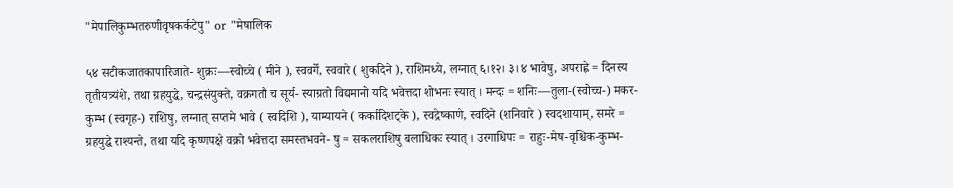"मेपालिकुम्भतरुणीवृषकर्कटेपु" or "मेषालिक

५४ सटीकजातकापारिजाते- शुक्रः—स्वोच्चे ( मीने ), स्ववर्गे, स्ववारे ( शुकदिने ), राशिमध्ये, लग्नात् ६।१२। ३।४ भावेषु, अपराह्णे = दिनस्य तृतीयत्र्यंशे, तथा ग्रहयुद्धे, चन्द्रसंयुक्ते, वक्रगतौ च सूर्य- स्याग्रतो विद्यमानो यदि भवेत्तदा शोभनः स्यात् । मन्दः = शनिः—तुला-(स्वोच्च-) मकर-कुम्भ (स्वगृह-) राशिषु, लग्नात् सप्तमे भावे ( स्वदिशि ), याम्यायने ( कर्कादिशट्के ), स्वद्रेष्काणे, स्वदिने (शनिवारे ) स्वदशायाम्, समरे = ग्रहयुद्धे राश्यन्ते, तथा यदि कृष्णपक्षे वक्रो भवेत्तदा समस्तभवने- षु = सकलराशिषु बलाधिकः स्यात् । उरगाधिपः = राहुः-मेष-वृश्चिक-कुम्भ-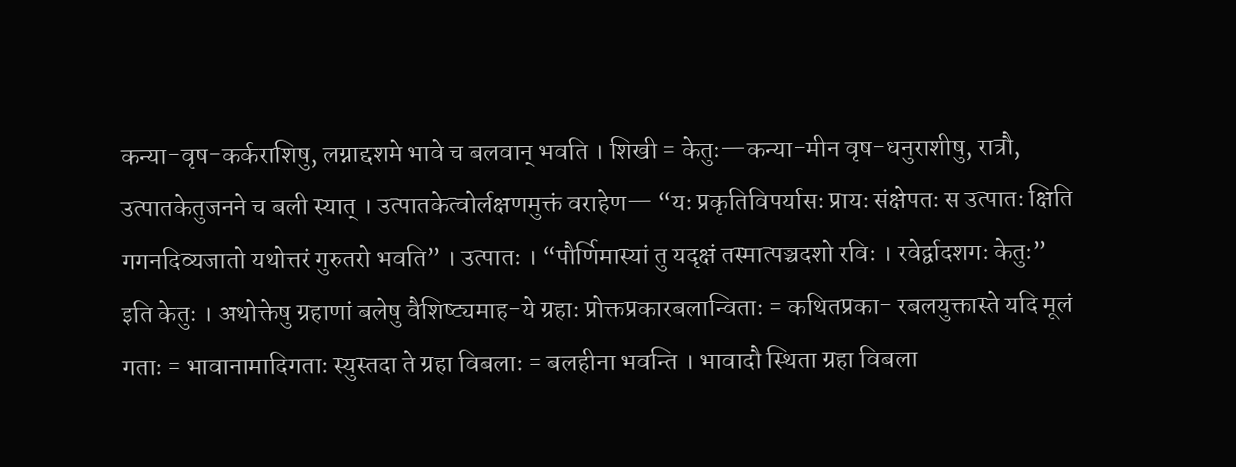कन्या-वृष-कर्कराशिषु, लग्नाद्दशमे भावे च बलवान् भवति । शिखी = केतुः—कन्या-मीन वृष-धनुराशीषु, रात्रौ, उत्पातकेतुजनने च बली स्यात् । उत्पातकेत्वोर्लक्षणमुक्तं वराहेण— “यः प्रकृतिविपर्यासः प्रायः संक्षेपतः स उत्पातः क्षिति गगनदिव्यजातो यथोत्तरं गुरुतरो भवति” । उत्पातः । “पौर्णिमास्यां तु यदृक्षं तस्मात्पञ्चदशो रविः । रवेर्द्वादशगः केतुः” इति केतुः । अथोक्तेषु ग्रहाणां बलेषु वैशिष्ट्यमाह-ये ग्रहाः प्रोक्तप्रकारबलान्विताः = कथितप्रका- रबलयुक्तास्ते यदि मूलं गताः = भावानामादिगताः स्युस्तदा ते ग्रहा विबलाः = बलहीना भवन्ति । भावादौ स्थिता ग्रहा विबला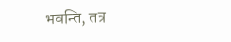भवन्ति, तत्र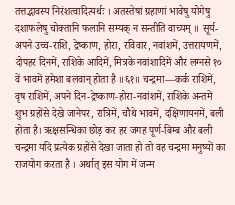तत्तद्भावस्य निरंशत्वादित्यर्थः । अतस्तेषां ग्रहाणां भावेषु योगेषु दशाफलेषु चोक्तानि फलानि सम्यक् न सन्तीति वाच्यम् ॥ सूर्य-अपने उच्च-राशि, द्रेष्काण, होरा, रविवार, नवांशमें, उत्तरायणमें, दोपहर दिनमें, राशिके आदिमें, मित्रके नवांशादिमें और लग्नसे १० वें भावमें हमेशा बलवान् होता है ॥६१॥ चन्द्रमा—कर्क राशिमें, वृष राशिमें, अपने दिन-द्रेष्काण-होरा-नवांशमें, राशिके अन्तमें शुभ ग्रहोंसे देखे जानेपर, रात्रिमें, चौथे भावमें, दक्षिणायनमें, बली होता है। ऋक्षसन्धिका छोड़ कर हर जगह पूर्ण-बिम्ब और बली चन्द्रमा यदि प्रत्येक ग्रहोंसे देखा जाता हो तो वह चन्द्रमा मनुष्यों का राजयोग करता है । अर्थात् इस योग में जन्म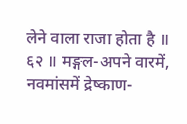लेने वाला राजा होता है ॥ ६२ ॥ मङ्गल-अपने वारमें, नवमांसमें द्रेष्काण-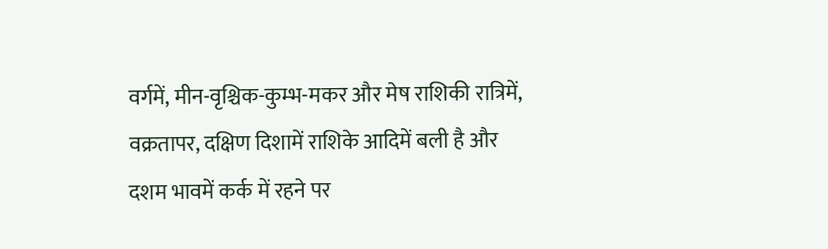वर्गमें, मीन-वृश्चिक-कुम्भ-मकर और मेष राशिकी रात्रिमें, वक्रतापर, दक्षिण दिशामें राशिके आदिमें बली है और दशम भावमें कर्क में रहने पर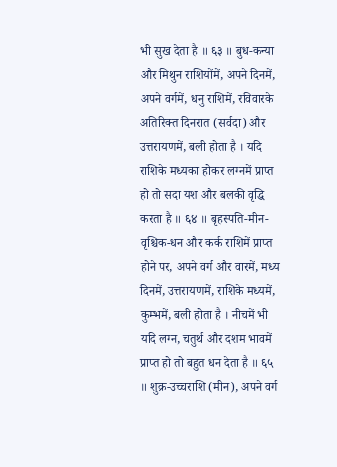भी सुख देता है ॥ ६३ ॥ बुध-कन्या और मिथुन राशियोंमें, अपने दिनमें, अपने वर्गमें, धनु राशिमें, रविवारके अतिरिक्त दिनरात (सर्वदा) और उत्तरायणमें, बली होता है । यदि राशिके मध्यका होकर लग्नमें प्राप्त हो तो सदा यश और बलकी वृद्धि करता है ॥ ६४ ॥ बृहस्पति-मीन-वृश्चिक-धन और कर्क राशिमें प्राप्त होने पर, अपने वर्ग और वारमें, मध्य दिनमें, उत्तरायणमें, राशिके मध्यमें, कुम्भमें, बली होता है । नीचमें भी यदि लग्न, चतुर्थ और दशम भावमें प्राप्त हो तो बहुत धन देता है ॥ ६५ ॥ शुक्र-उच्चराशि (मीन), अपने वर्ग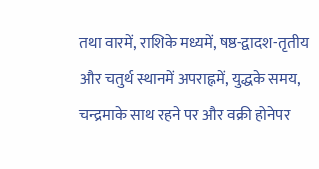तथा वारमें, राशिके मध्यमें, षष्ठ-द्वादश-तृतीय और चतुर्थ स्थानमें अपराह्नमें, युद्धके समय, चन्द्रमाके साथ रहने पर और वक्री होनेपर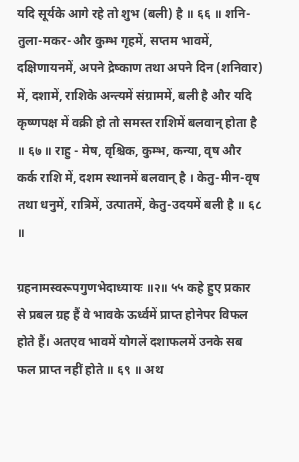यदि सूर्यके आगे रहे तो शुभ (बली) है ॥ ६६ ॥ शनि-तुला-मकर-और कुम्भ गृहमें, सप्तम भावमें, दक्षिणायनमें, अपने द्रेष्काण तथा अपने दिन (शनिवार) में, दशामें, राशिके अन्त्यमें संग्राममें, बली है और यदि कृष्णपक्ष में वक्री हो तो समस्त राशिमें बलवान् होता है ॥ ६७ ॥ राहु - मेष, वृश्चिक, कुम्भ, कन्या, वृष और कर्क राशि में, दशम स्थानमें बलवान् है । केतु-मीन-वृष तथा धनुमें, रात्रिमें, उत्पातमें, केतु-उदयमें बली है ॥ ६८ ॥

ग्रहनामस्वरूपगुणभेदाध्यायः ॥२॥ ५५ कहे हुए प्रकार से प्रबल ग्रह हैं वे भावके ऊर्ध्वमें प्राप्त होनेपर विफल होते हैं। अतएव भावमें योगलें दशाफलमें उनके सब फल प्राप्त नहीं होते ॥ ६९ ॥ अथ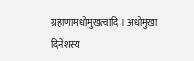ग्रहाणामधोमुखत्वादि । अधोमुखा दिनेशस्य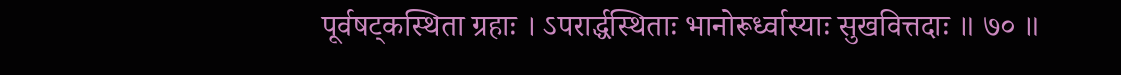पूर्वषट्कस्थिता ग्रहाः । ऽपरार्द्धस्थिताः भानोरूर्ध्वास्याः सुखवित्तदाः ॥ ७० ॥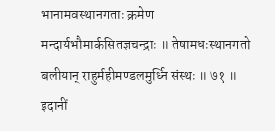भानामवस्थानगताः क्रमेण मन्दार्यभौमार्कसितज्ञचन्द्राः ॥ तेषामधःस्थानगतो बलीयान् राहुर्महीमण्डलमुर्ध्नि संस्थः ॥ ७१ ॥ इदानीं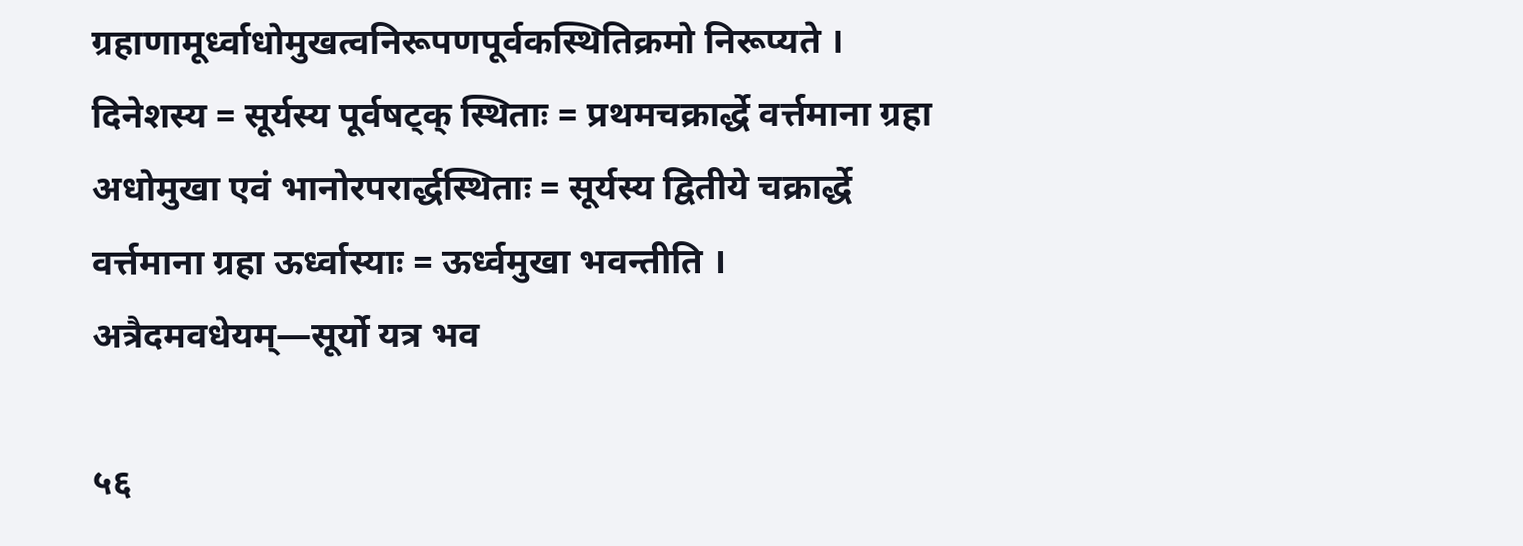ग्रहाणामूर्ध्वाधोमुखत्वनिरूपणपूर्वकस्थितिक्रमो निरूप्यते । दिनेशस्य = सूर्यस्य पूर्वषट्क् स्थिताः = प्रथमचक्रार्द्धे वर्त्तमाना ग्रहा अधोमुखा एवं भानोरपरार्द्धस्थिताः = सूर्यस्य द्वितीये चक्रार्द्धे वर्त्तमाना ग्रहा ऊर्ध्वास्याः = ऊर्ध्वमुखा भवन्तीति । अत्रैदमवधेयम्—सूर्यो यत्र भव

५६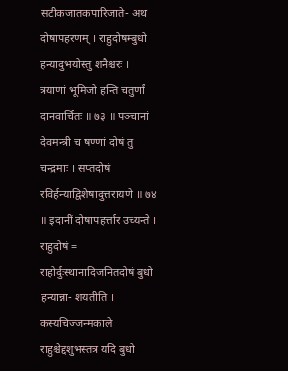सटीकजातकपारिजाते- अथ दोषापहरणम् । राहुदोषम्बुधो हन्यादुभयोस्तु शनैश्चरः । त्रयाणां भूमिजो हन्ति चतुर्णां दानवार्चितः ॥ ७३ ॥ पञ्चानां देवमन्त्री च षण्णां दोषं तु चन्द्रमाः । सप्तदोषं रविर्हन्याद्विशेषादुत्तरायणे ॥ ७४ ॥ इदानीं दोषापहर्त्तार उच्यन्ते । राहुदोषं = राहोर्दुःस्थानादिजनितदोषं बुधो हन्यान्ना- शयतीति । कस्यचिज्जन्मकाले राहुश्चेद्दशुभस्तत्र यदि बुधो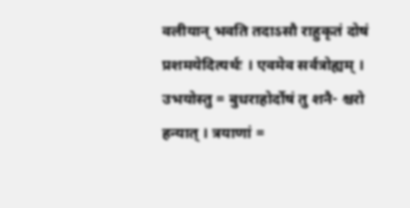वलीयान् भवति तदाऽसौ राहुकृतं दोषं प्रशमयेदित्यर्थः । एवमेव सर्वत्रोह्यम् । उभयोस्तु = बुधराहोर्दोषं तु शनै- श्चरो हन्यात् । त्रयाणां =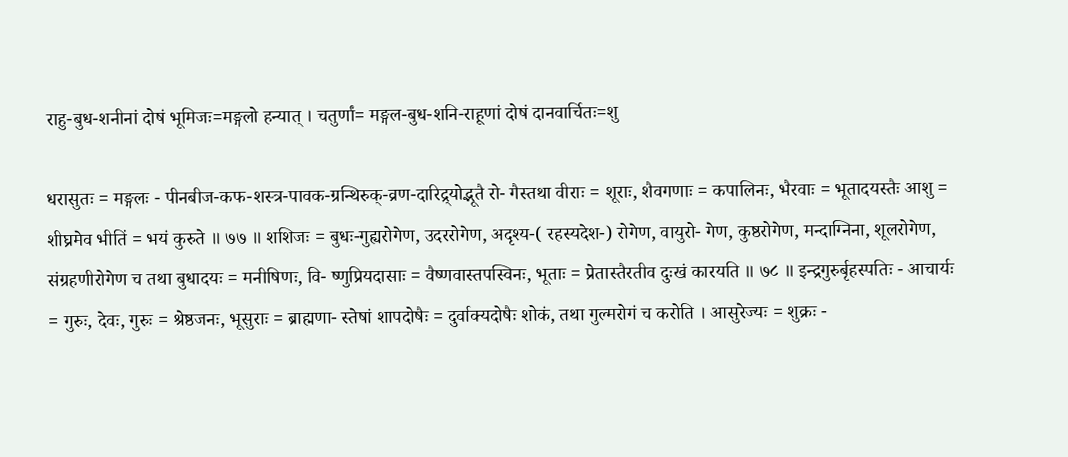राहु-बुध-शनीनां दोषं भूमिजः=मङ्गलो हन्यात् । चतुर्णां= मङ्गल-बुध-शनि-राहूणां दोषं दानवार्चितः=शु

धरासुतः = मङ्गलः - पीनबीज-कफ-शस्त्र-पावक-ग्रन्थिरुक्-व्रण-दारिद्र्योद्भूतै रो- गैस्तथा वीराः = शूराः, शैवगणाः = कपालिनः, भैरवाः = भूतादयस्तैः आशु = शीघ्रमेव भीतिं = भयं कुरुते ॥ ७७ ॥ शशिजः = बुधः-गुह्यरोगेण, उदररोगेण, अदृश्य-( रहस्यदेश-) रोगेण, वायुरो- गेण, कुष्ठरोगेण, मन्दाग्निना, शूलरोगेण, संग्रहणीरोगेण च तथा बुधादयः = मनीषिणः, वि- ष्णुप्रियदासाः = वैष्णवास्तपस्विनः, भूताः = प्रेतास्तैरतीव दुःखं कारयति ॥ ७८ ॥ इन्द्रगुरुर्बृहस्पतिः - आचार्यः = गुरुः, देवः, गुरुः = श्रेष्ठजनः, भूसुराः = ब्राह्मणा- स्तेषां शापदोषैः = दुर्वाक्यदोषैः शोकं, तथा गुल्मरोगं च करोति । आसुरेज्यः = शुक्रः -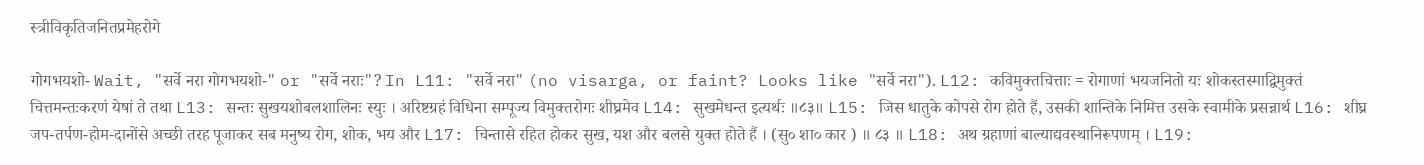स्त्रीविकृतिजनितप्रमेहरोगे

गोगभयशो- Wait, "सर्वे नरा गोगभयशो-" or "सर्वे नराः"? In L11: "सर्वे नरा" (no visarga, or faint? Looks like "सर्वे नरा"). L12: कविमुक्तचित्ताः = रोगाणां भयजनितो यः शोकस्तस्माद्विमुक्तं चित्तमन्तःकरणं येषां ते तथा L13: सन्तः सुखयशोबलशालिनः स्युः । अरिष्टग्रहं विधिना सम्पूज्य विमुक्तरोगः शीघ्रमेव L14: सुखमेधन्त इत्यर्थः ॥८३॥ L15: जिस धातुके कोपसे रोग होते हैं, उसकी शान्तिके निमित्त उसके स्वामीके प्रसन्नार्थ L16: शीघ्र जप-तर्पण-होम-दानोंसे अच्छी तरह पूजाकर सब मनुष्य रोग, शोक, भय और L17: चिन्तासे रहित होकर सुख, यश और बलसे युक्त होते हैं । (सु० शा० कार ) ॥ ८३ ॥ L18: अथ ग्रहाणां बाल्याद्यवस्थानिरूपणम् । L19: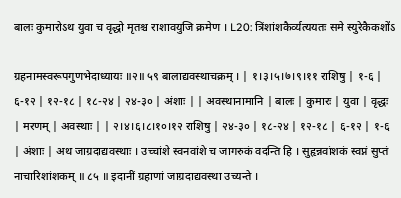बालः कुमारोऽथ युवा च वृद्धो मृतश्च राशावयुजि क्रमेण । L20: त्रिंशांशकैर्व्यत्ययतः समे स्युरेकैकशोंऽ

ग्रहनामस्वरूपगुणभेदाध्यायः ॥२॥ ५९ बालाद्यवस्थाचक्रम् । | १।३।५।७।९।११ राशिषु | १-६ | ६-१२ | १२-१८ | १८-२४ | २४-३० | अंशाः | | अवस्थानामानि | बालः | कुमारः | युवा | वृद्धः | मरणम् | अवस्थाः | | २।४।६।८।१०।१२ राशिषु | २४-३० | १८-२४ | १२-१८ | ६-१२ | १-६ | अंशाः | अथ जाग्रदाद्यवस्थाः । उच्चांशे स्वनवांशे च जागरुकं वदन्ति हि । सुहृन्नवांशकं स्वप्नं सुप्तं नाचारिशांशकम् ॥ ८५ ॥ इदानीं ग्रहाणां जाग्रदाद्यवस्था उच्यन्ते ।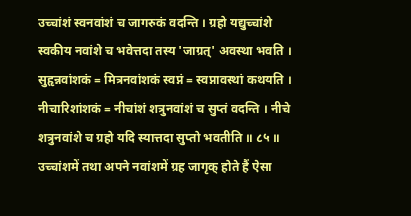उच्चांशं स्वनवांशं च जागरुकं वदन्ति । ग्रहो यद्युच्चांशे स्वकीय नवांशे च भवेत्तदा तस्य 'जाग्रत्' अवस्था भवति । सुहृन्नवांशकं = मित्रनवांशकं स्वप्नं = स्वप्नावस्थां कथयति । नीचारिशांशकं = नीचांशं शत्रुनवांशं च सुप्तं वदन्ति । नीचे शत्रुनवांशे च ग्रहो यदि स्यात्तदा सुप्तो भवतीति ॥ ८५ ॥ उच्चांशमें तथा अपने नवांशमें ग्रह जागृक् होते हैं ऐसा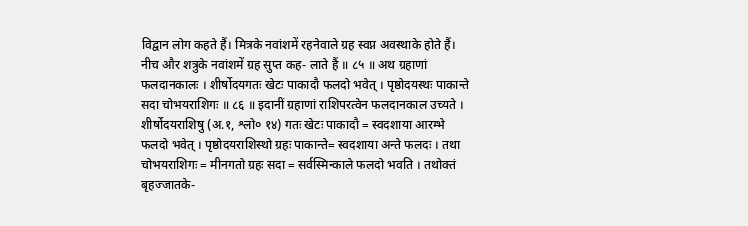विद्वान लोग कहते हैं। मित्रके नवांशमें रहनेवाले ग्रह स्वप्न अवस्थाके होते हैं। नीच और शत्रुके नवांशमें ग्रह सुप्त कह- लाते हैं ॥ ८५ ॥ अथ ग्रहाणां फलदानकालः । शीर्षोदयगतः खेटः पाकादौ फलदो भवेत् । पृष्ठोदयस्थः पाकान्ते सदा चोभयराशिगः ॥ ८६ ॥ इदानीं ग्रहाणां राशिपरत्वेन फलदानकाल उच्यते । शीर्षोदयराशिषु (अ.१, श्लो० १४) गतः खेटः पाकादौ = स्वदशाया आरम्भे फलदो भवेत् । पृष्ठोदयराशिस्थो ग्रहः पाकान्ते= स्वदशाया अन्ते फलदः । तथा चोभयराशिगः = मीनगतो ग्रहः सदा = सर्वस्मिन्काले फलदो भवति । तथोक्तं बृहज्जातके-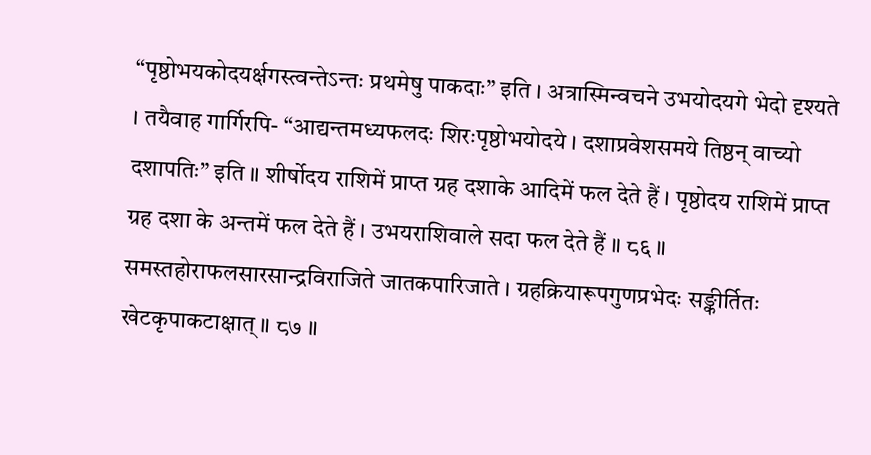“पृष्ठोभयकोदयर्क्षगस्त्वन्तेऽन्तः प्रथमेषु पाकदाः” इति । अत्रास्मिन्वचने उभयोदयगे भेदो दृश्यते । तयैवाह गार्गिरपि- “आद्यन्तमध्यफलदः शिरःपृष्ठोभयोदये । दशाप्रवेशसमये तिष्ठन् वाच्यो दशापतिः” इति ॥ शीर्षोदय राशिमें प्राप्त ग्रह दशाके आदिमें फल देते हैं । पृष्ठोदय राशिमें प्राप्त ग्रह दशा के अन्तमें फल देते हैं । उभयराशिवाले सदा फल देते हैं ॥ ८६ ॥ समस्तहोराफलसारसान्द्रविराजिते जातकपारिजाते । ग्रहक्रियारूपगुणप्रभेदः सङ्कीर्तितः खेटकृपाकटाक्षात् ॥ ८७ ॥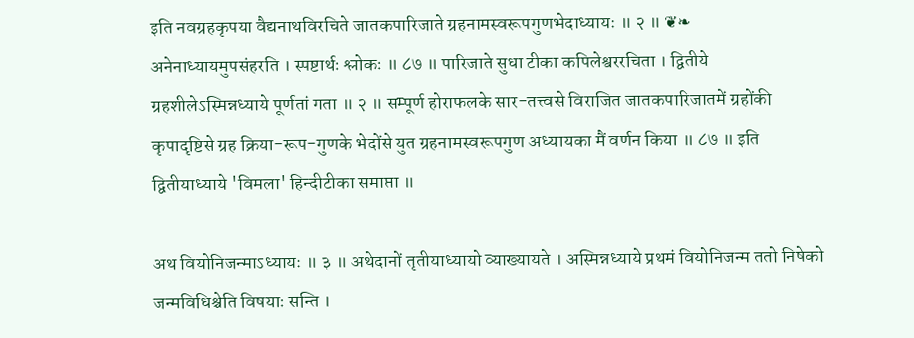इति नवग्रहकृपया वैद्यनाथविरचिते जातकपारिजाते ग्रहनामस्वरूपगुणभेदाध्यायः ॥ २ ॥ ❦❧ अनेनाध्यायमुपसंहरति । स्पष्टार्थः श्लोकः ॥ ८७ ॥ पारिजाते सुधा टीका कपिलेश्वररचिता । द्वितीये ग्रहशीलेऽस्मिन्नध्याये पूर्णतां गता ॥ २ ॥ सम्पूर्ण होराफलके सार-तत्त्वसे विराजित जातकपारिजातमें ग्रहोंकी कृपादृष्टिसे ग्रह क्रिया-रूप-गुणके भेदोंसे युत ग्रहनामस्वरूपगुण अध्यायका मैं वर्णन किया ॥ ८७ ॥ इति द्वितीयाध्याये 'विमला' हिन्दीटीका समाप्ता ॥

अथ वियोनिजन्माऽध्यायः ॥ ३ ॥ अथेदानों तृतीयाध्यायो व्याख्यायते । अस्मिन्नध्याये प्रथमं वियोनिजन्म ततो निषेको जन्मविधिश्चेति विषयाः सन्ति ।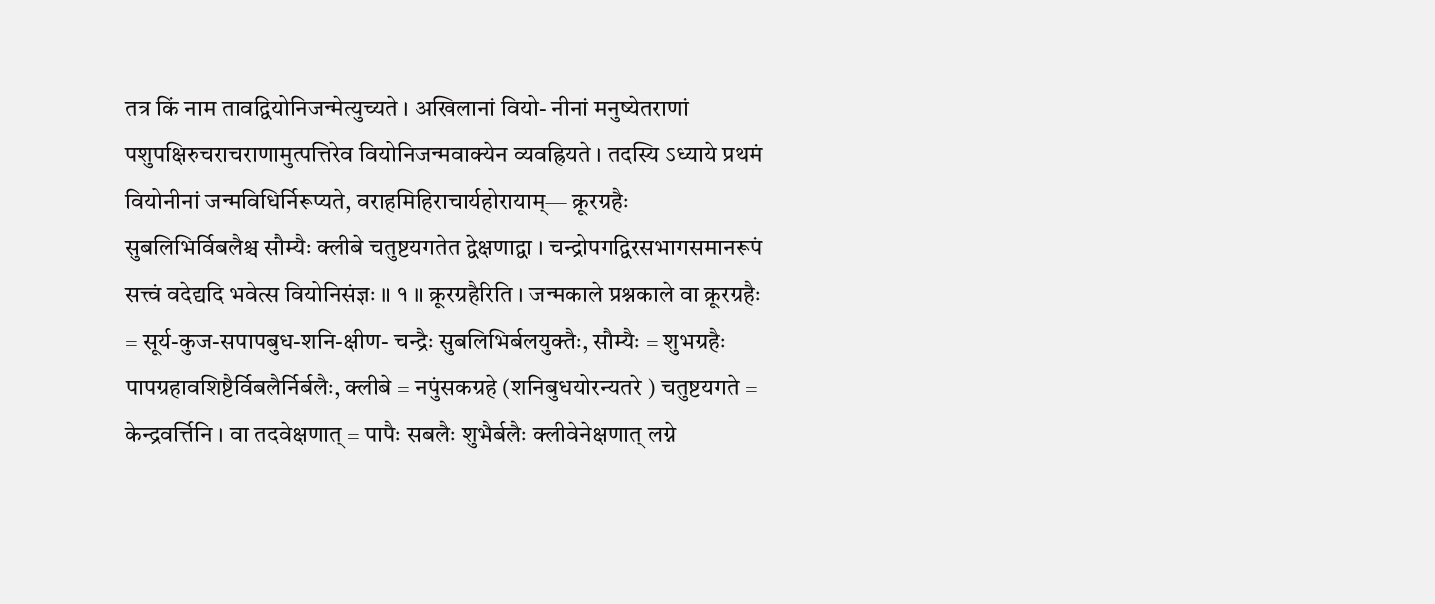तत्र किं नाम तावद्वियोनिजन्मेत्युच्यते । अखिलानां वियो- नीनां मनुष्येतराणां पशुपक्षिरुचराचराणामुत्पत्तिरेव वियोनिजन्मवाक्येन व्यवह्रियते । तदस्यि ऽध्याये प्रथमं वियोनीनां जन्मविधिर्निरूप्यते, वराहमिहिराचार्यहोरायाम्— क्रूरग्रहैः सुबलिभिर्विबलैश्च सौम्यैः क्लीबे चतुष्टयगतेत द्वेक्षणाद्वा । चन्द्रोपगद्विरसभागसमानरूपं सत्त्वं वदेद्यदि भवेत्स वियोनिसंज्ञः ॥ १ ॥ क्रूरग्रहैरिति । जन्मकाले प्रश्नकाले वा क्रूरग्रहैः = सूर्य-कुज-सपापबुध-शनि-क्षीण- चन्द्रैः सुबलिभिर्बलयुक्तैः, सौम्यैः = शुभग्रहैः पापग्रहावशिष्टैर्विबलैर्निर्बलैः, क्लीबे = नपुंसकग्रहे (शनिबुधयोरन्यतरे ) चतुष्टयगते = केन्द्रवर्त्तिनि । वा तदवेक्षणात् = पापैः सबलैः शुभैर्बलैः क्लीवेनेक्षणात् लग्ने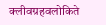क्लीवग्रहवलोकिते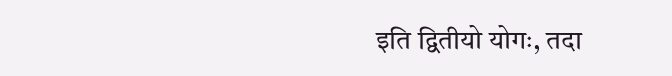इति द्वितीयो योगः, तदा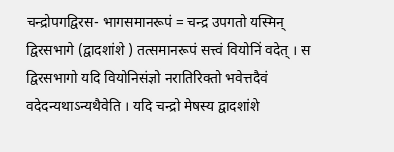चन्द्रोपगद्विरस- भागसमानरूपं = चन्द्र उपगतो यस्मिन् द्विरसभागे (द्वादशांशे ) तत्समानरूपं सत्त्वं वियोनिं वदेत् । स द्विरसभागो यदि वियोनिसंज्ञो नरातिरिक्तो भवेत्तदैवं वदेदन्यथाऽन्यथैवेति । यदि चन्द्रो मेषस्य द्वादशांशे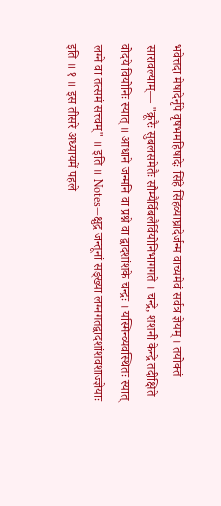भवेत्तदा मेषादेर्नृपे वृषभमहिषादेः सिंहे सिंहव्याघ्रादेर्जन्म वाच्यमेवं सर्वत्र ज्ञेयम् । तयोक्तं सारावल्याम्— "क्रूरैः सुबलसमेतैः सौम्यैर्विबलैर्वियोनिभागगते । चन्द्रे, शशनी केन्द्रे तदीक्षिते वोदये वियोनिः स्यात् ॥ आधाने जन्मनि वा प्रश्ने वा द्वादशांशके चन्द्रः । यस्मिन्व्यवस्थितः स्यात् लग्ने वा तत्समं सत्त्वम्" ॥ इति ॥ Notes—क्षुद्र जन्तूनां सङ्ख्या लग्नगतद्वादशांशवशाज्ज्ञेयाः इति ॥ १ ॥ इस तीसरे अध्यायमें पहले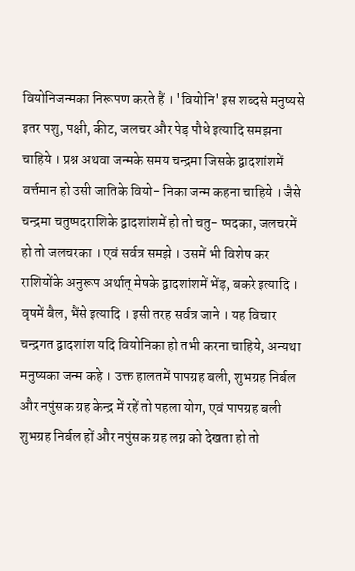वियोनिजन्मका निरूपण करते हैं । 'वियोनि' इस शब्दसे मनुष्यसे इतर पशु, पक्षी, कीट, जलचर और पेड़ पौधे इत्यादि समझना चाहिये । प्रश्न अथवा जन्मके समय चन्द्रमा जिसके द्वादशांशमें वर्त्तमान हो उसी जातिके वियो- निका जन्म कहना चाहिये । जैसे चन्द्रमा चतुष्पदराशिके द्वादशांशमें हो तो चतु- ष्पदका, जलचरमें हो तो जलचरका । एवं सर्वत्र समझे । उसमें भी विशेष कर राशियोंके अनुरूप अर्थात् मेषके द्वादशांशमें भेंड़, बकरे इत्यादि । वृषमें बैल, भैंसे इत्यादि । इसी तरह सर्वत्र जाने । यह विचार चन्द्रगत द्वादशांश यदि वियोनिका हो तभी करना चाहिये, अन्यथा मनुष्यका जन्म कहे । उक्त हालतमें पापग्रह बली, शुभग्रह निर्बल और नपुंसक ग्रह केन्द्र में रहें तो पहला योग, एवं पापग्रह बली शुभग्रह निर्बल हों और नपुंसक ग्रह लग्न को देखता हो तो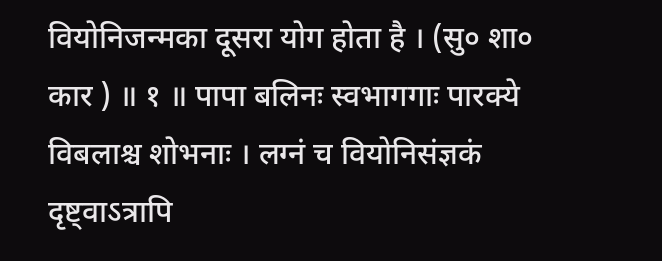वियोनिजन्मका दूसरा योग होता है । (सु० शा० कार ) ॥ १ ॥ पापा बलिनः स्वभागगाः पारक्ये विबलाश्च शोभनाः । लग्नं च वियोनिसंज्ञकं दृष्ट्वाऽत्रापि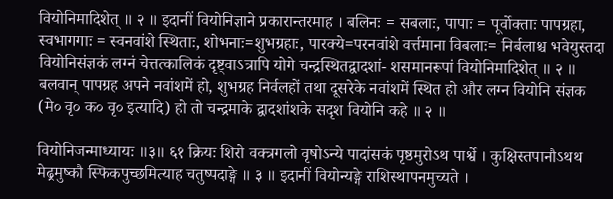वियोनिमादिशेत् ॥ २ ॥ इदानीं वियोनिज्ञाने प्रकारान्तरमाह । बलिनः = सबलाः, पापाः = पूर्वोक्ताः पापग्रहा, स्वभागगाः = स्वनवांशे स्थिताः, शोभनाः=शुभग्रहाः, पारक्ये=परनवांशे वर्त्तमाना विबलाः= निर्बलाश्च भवेयुस्तदा वियोनिसंज्ञकं लग्नं चेत्तत्कालिकं दृष्ट्वाऽत्रापि योगे चन्द्रस्थितद्वादशां- शसमानरूपां वियोनिमादिशेत् ॥ २ ॥ बलवान् पापग्रह अपने नवांशमें हो, शुभग्रह निर्वलहों तथा दूसरेके नवांशमें स्थित हो और लग्न वियोनि संज्ञक (मे० वृ० क० वृ० इत्यादि) हो तो चन्द्रमाके द्वादशांशके सदृश वियोनि कहे ॥ २ ॥

वियोनिजन्माध्यायः ॥३॥ ६१ क्रियः शिरो वक्त्रगलो वृषोऽन्ये पादांसकं पृष्ठमुरोऽथ पार्श्वे । कुक्षिस्तपानौऽथथ मेढ्रमुष्कौ स्फिकपुच्छमित्याह चतुष्पदाङ्गे ॥ ३ ॥ इदानीं वियोन्यङ्गे राशिस्थापनमुच्यते ।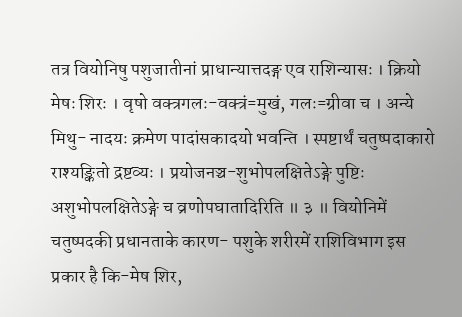तत्र वियोनिषु पशुजातीनां प्राधान्यात्तदङ्ग एव राशिन्यासः । क्रियो मेषः शिरः । वृषो वक्त्रगलः-वक्त्रं=मुखं, गलः=ग्रीवा च । अन्ये मिथु- नादयः क्रमेण पादांसकादयो भवन्ति । स्पष्टार्थं चतुष्पदाकारो राश्यङ्कितो द्रष्टव्यः । प्रयोजनञ्च-शुभोपलक्षितेऽङ्गे पुष्टिः अशुभोपलक्षितेऽङ्गे च व्रणोपघातादिरिति ॥ ३ ॥ वियोनिमें चतुष्पदकी प्रधानताके कारण- पशुके शरीरमें राशिविभाग इस प्रकार है कि-मेष शिर,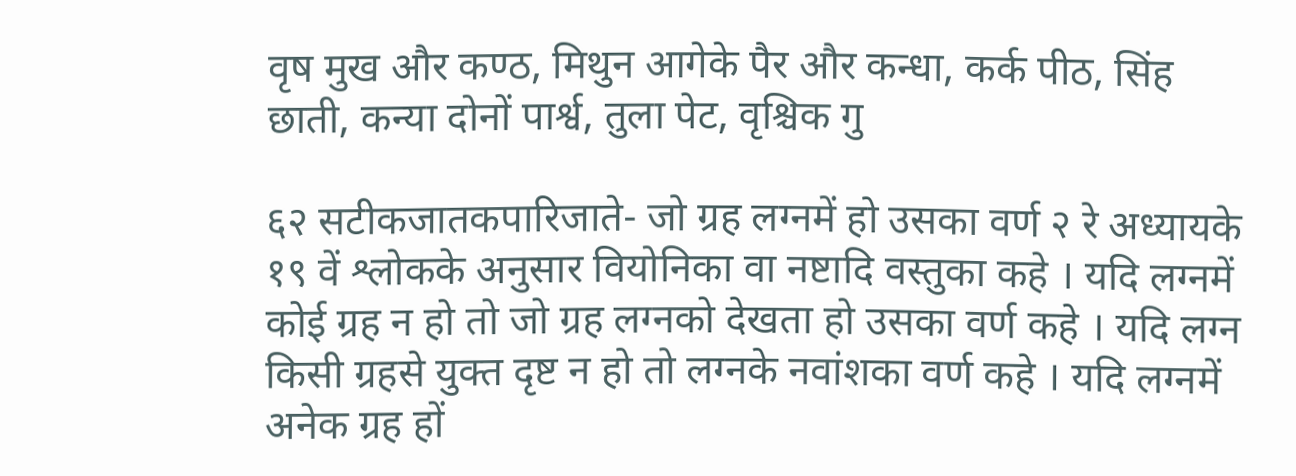वृष मुख और कण्ठ, मिथुन आगेके पैर और कन्धा, कर्क पीठ, सिंह छाती, कन्या दोनों पार्श्व, तुला पेट, वृश्चिक गु

६२ सटीकजातकपारिजाते- जो ग्रह लग्नमें हो उसका वर्ण २ रे अध्यायके १९ वें श्लोकके अनुसार वियोनिका वा नष्टादि वस्तुका कहे । यदि लग्नमें कोई ग्रह न हो तो जो ग्रह लग्नको देखता हो उसका वर्ण कहे । यदि लग्न किसी ग्रहसे युक्त दृष्ट न हो तो लग्नके नवांशका वर्ण कहे । यदि लग्नमें अनेक ग्रह हों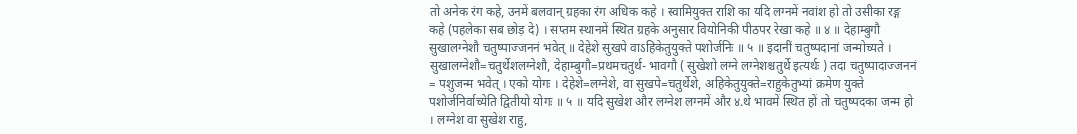तो अनेक रंग कहे, उनमें बलवान् ग्रहका रंग अधिक कहे । स्वामियुक्त राशि का यदि लग्नमें नवांश हो तो उसीका रङ्ग कहे (पहलेका सब छोड़ दे) । सप्तम स्थानमें स्थित ग्रहके अनुसार वियोनिकी पीठपर रेखा कहे ॥ ४ ॥ देहाम्बुगौ सुखालग्नेशौ चतुष्पाज्जननं भवेत् ॥ देहेशे सुखपे वाऽहिकेतुयुक्ते पशोर्जनिः ॥ ५ ॥ इदानीं चतुष्पदानां जन्मोच्यते । सुखालग्नेशौ=चतुर्थेशलग्नेशौ, देहाम्बुगौ=प्रथमचतुर्थ- भावगौ ( सुखेशो लग्ने लग्नेशश्चतुर्थे इत्यर्थः ) तदा चतुष्पादाज्जननं = पशुजन्म भवेत् । एको योगः । देहेशे=लग्नेशे, वा सुखपे=चतुर्थेशे, अहिकेतुयुक्ते=राहुकेतुभ्यां क्रमेण युक्ते पशोर्जनिर्वाच्येति द्वितीयो योगः ॥ ५ ॥ यदि सुखेश और लग्नेश लग्नमें और ४.थे भावमें स्थित हों तो चतुष्पदका जन्म हो । लग्नेश वा सुखेश राहु,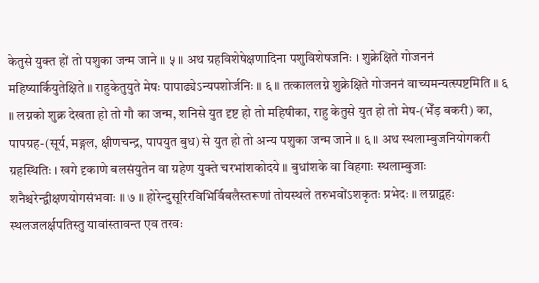केतुसे युक्त हों तो पशुका जन्म जाने ॥ ५ ॥ अथ ग्रहविशेषेक्षणादिना पशुविशेषजनिः । शुक्रेक्षिते गोजननं महिष्यार्कियुतेक्षिते ॥ राहुकेतुयुते मेषः पापाढ्येऽन्यपशोर्जनिः ॥ ६ ॥ तत्काललग्ने शुक्रेक्षिते गोजननं वाच्यमन्यत्स्पष्टमिति ॥ ६ ॥ लग्नको शुक्र देखता हो तो गौ का जन्म, शनिसे युत दृष्ट हो तो महिषीका, राहु केतुसे युत हो तो मेष-(भेँड़ बकरी) का, पापग्रह-(सूर्य, मङ्गल, क्षीणचन्द्र, पापयुत बुध) से युत हो तो अन्य पशुका जन्म जाने ॥ ६ ॥ अथ स्थलाम्बुजनियोगकरी ग्रहस्थितिः । खगे दृकाणे बलसंयुतेन वा ग्रहेण युक्ते चरभांशकोदये ॥ बुधांशके वा विहगाः स्थलाम्बुजाः शनैश्चरेन्द्वीक्षणयोगसंभवाः ॥ ७ ॥ होरेन्दुसूरिरविभिर्विबलैस्तरूणां तोयस्थले तरुभवोंऽशकृतः प्रभेदः ॥ लग्नाद्ग्रहः स्थलजलर्क्षपतिस्तु यावांस्तावन्त एव तरवः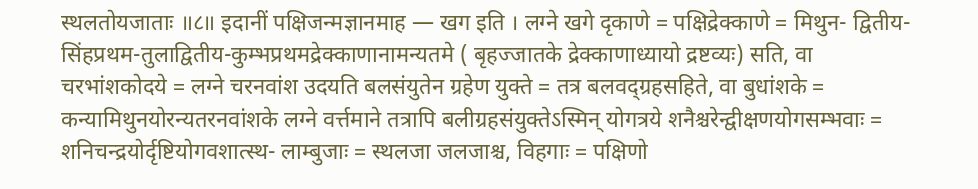स्थलतोयजाताः ॥८॥ इदानीं पक्षिजन्मज्ञानमाह — खग इति । लग्ने खगे दृकाणे = पक्षिद्रेक्काणे = मिथुन- द्वितीय-सिंहप्रथम-तुलाद्वितीय-कुम्भप्रथमद्रेक्काणानामन्यतमे ( बृहज्जातके द्रेक्काणाध्यायो द्रष्टव्यः) सति, वा चरभांशकोदये = लग्ने चरनवांश उदयति बलसंयुतेन ग्रहेण युक्ते = तत्र बलवद्ग्रहसहिते, वा बुधांशके = कन्यामिथुनयोरन्यतरनवांशके लग्ने वर्त्तमाने तत्रापि बलीग्रहसंयुक्तेऽस्मिन् योगत्रये शनैश्चरेन्द्वीक्षणयोगसम्भवाः = शनिचन्द्रयोर्दृष्टियोगवशात्स्थ- लाम्बुजाः = स्थलजा जलजाश्च, विहगाः = पक्षिणो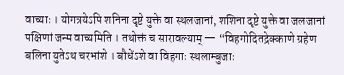वाच्याः । योगत्रयेऽपि शनिना दृष्टे युक्ते वा स्थलजानां, शशिना दृष्टे युक्ते वा जलजानां पक्षिणां जन्म वाच्यमिति । तथोक्तं च सारावल्याम् — “विहगोदितद्रेक्काणे ग्रहेण बलिना युतेऽथ चरभांशे । बौधेंऽशे वा विहगाः स्थलाम्बुजाः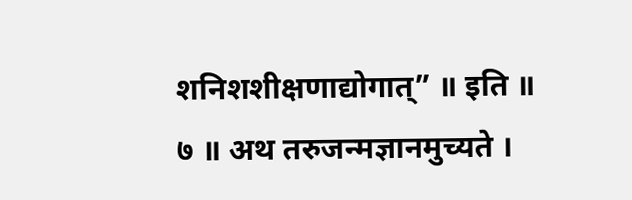शनिशशीक्षणाद्योगात्” ॥ इति ॥ ७ ॥ अथ तरुजन्मज्ञानमुच्यते ।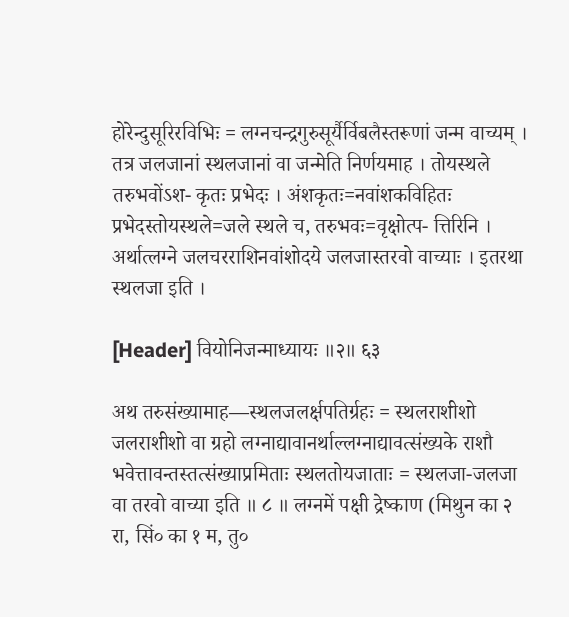होरेन्दुसूरिरविभिः = लग्नचन्द्रगुरुसूर्यैर्विबलैस्तरूणां जन्म वाच्यम् । तत्र जलजानां स्थलजानां वा जन्मेति निर्णयमाह । तोयस्थले तरुभवोंऽश- कृतः प्रभेदः । अंशकृतः=नवांशकविहितः प्रभेदस्तोयस्थले=जले स्थले च, तरुभवः=वृक्षोत्प- त्तिरिनि । अर्थात्लग्ने जलचरराशिनवांशोदये जलजास्तरवो वाच्याः । इतरथा स्थलजा इति ।

[Header] वियोनिजन्माध्यायः ॥२॥ ६३

अथ तरुसंख्यामाह—स्थलजलर्क्षपतिर्ग्रहः = स्थलराशीशो जलराशीशो वा ग्रहो लग्नाद्यावानर्थाल्लग्नाद्यावत्संख्यके राशौ भवेत्तावन्तस्तत्संख्याप्रमिताः स्थलतोयजाताः = स्थलजा-जलजा वा तरवो वाच्या इति ॥ ८ ॥ लग्नमें पक्षी द्रेष्काण (मिथुन का २ रा, सिं० का १ म, तु०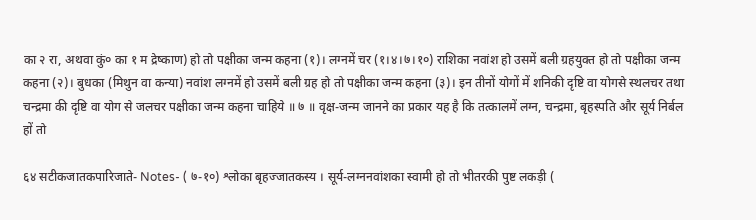का २ रा, अथवा कुं० का १ म द्रेष्काण) हो तो पक्षीका जन्म कहना (१)। लग्नमें चर (१।४।७।१०) राशिका नवांश हो उसमें बली ग्रहयुक्त हो तो पक्षीका जन्म कहना (२)। बुधका (मिथुन वा कन्या) नवांश लग्नमें हो उसमें बली ग्रह हो तो पक्षीका जन्म कहना (३)। इन तीनों योगों में शनिकी दृष्टि वा योगसे स्थलचर तथा चन्द्रमा की दृष्टि वा योग से जलचर पक्षीका जन्म कहना चाहिये ॥ ७ ॥ वृक्ष-जन्म जानने का प्रकार यह है कि तत्कालमें लग्न, चन्द्रमा, बृहस्पति और सूर्य निर्बल हों तो

६४ सटीकजातकपारिजाते- Notes- ( ७-१०) श्लोका बृहज्जातकस्य । सूर्य-लग्ननवांशका स्वामी हो तो भीतरकी पुष्ट लकड़ी (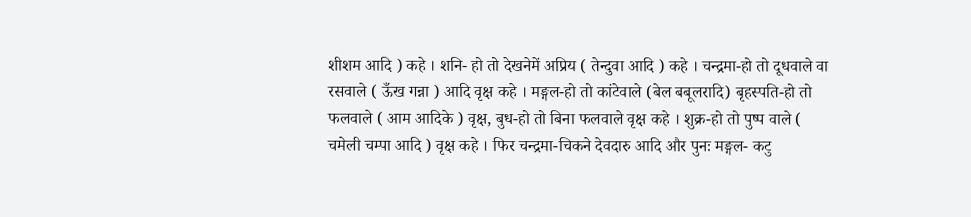शीशम आदि ) कहे । शनि- हो तो देखनेमें अप्रिय ( तेन्दुवा आदि ) कहे । चन्द्रमा-हो तो दूधवाले वा रसवाले ( ऊँख गन्ना ) आदि वृक्ष कहे । मङ्गल-हो तो कांटेवाले (बेल बबूलरादि) बृहस्पति-हो तो फलवाले ( आम आदिके ) वृक्ष, बुध-हो तो बिना फलवाले वृक्ष कहे । शुक्र-हो तो पुष्प वाले ( चमेली चम्पा आदि ) वृक्ष कहे । फिर चन्द्रमा-चिकने देवदारु आदि और पुनः मङ्गल- कटु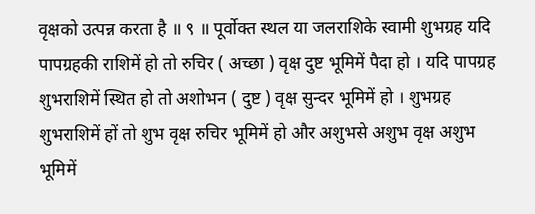वृक्षको उत्पन्न करता है ॥ ९ ॥ पूर्वोक्त स्थल या जलराशिके स्वामी शुभग्रह यदि पापग्रहकी राशिमें हो तो रुचिर ( अच्छा ) वृक्ष दुष्ट भूमिमें पैदा हो । यदि पापग्रह शुभराशिमें स्थित हो तो अशोभन ( दुष्ट ) वृक्ष सुन्दर भूमिमें हो । शुभग्रह शुभराशिमें हों तो शुभ वृक्ष रुचिर भूमिमें हो और अशुभसे अशुभ वृक्ष अशुभ भूमिमें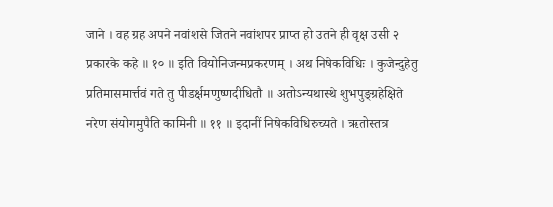जाने । वह ग्रह अपने नवांशसे जितने नवांशपर प्राप्त हो उतने ही वृक्ष उसी २ प्रकारके कहे ॥ १० ॥ इति वियोनिजन्मप्रकरणम् । अथ निषेकविधिः । कुजेन्दुहेतु प्रतिमासमार्त्तवं गते तु पीडर्क्षमणुष्णदीधितौ ॥ अतोऽन्यथास्थे शुभपुङ्ग्रहेक्षिते नरेण संयोगमुपैति कामिनी ॥ ११ ॥ इदानीं निषेकविधिरुच्यते । ऋतोस्तत्र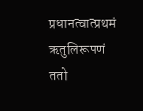प्रधानत्वात्प्रथमं ऋतुलिरूपणं ततो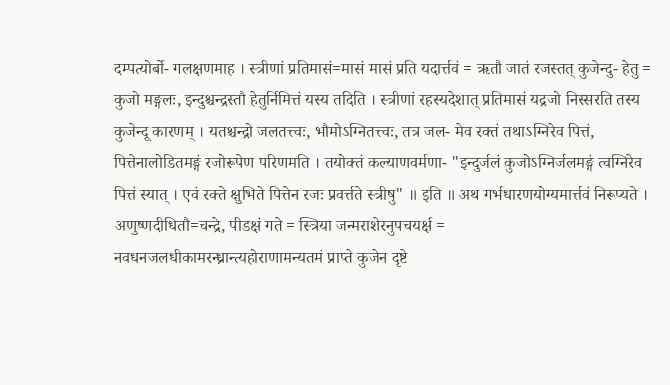दम्पत्योर्बो- गलक्षणमाह । स्त्रीणां प्रतिमासं=मासं मासं प्रति यदार्त्तवं = ऋतौ जातं रजस्तत् कुजेन्दु- हेतु = कुजो मङ्गलः, इन्दुश्चन्द्रस्तौ हेतुर्निमित्तं यस्य तदिति । स्त्रीणां रहस्यदेशात् प्रतिमासं यद्रजो निस्सरति तस्य कुजेन्दू कारणम् । यतश्चन्द्रो जलतत्त्वः, भौमोऽग्नितत्त्वः, तत्र जल- मेव रक्तं तथाऽग्निरेव पित्तं, पित्तेनालोडितमङ्गं रजोरूपेण परिणमति । तयोक्तं कल्याणवर्मणा- "इन्दुर्जलं कुजोऽग्निर्जलमङ्गं त्वग्निरेव पित्तं स्यात् । एवं रक्ते क्षुभिते पित्तेन रजः प्रवर्त्तते स्त्रीषु" ॥ इति ॥ अथ गर्भधारणयोग्यमार्त्तवं निरूप्यते । अणुष्णदीधितौ=चन्द्रे, पीडक्षं गते = स्त्रिया जन्मराशेरनुपचयर्क्ष = नवधनजलधीकामरन्ध्रान्त्यहोराणामन्यतमं प्राप्ते कुजेन दृष्टे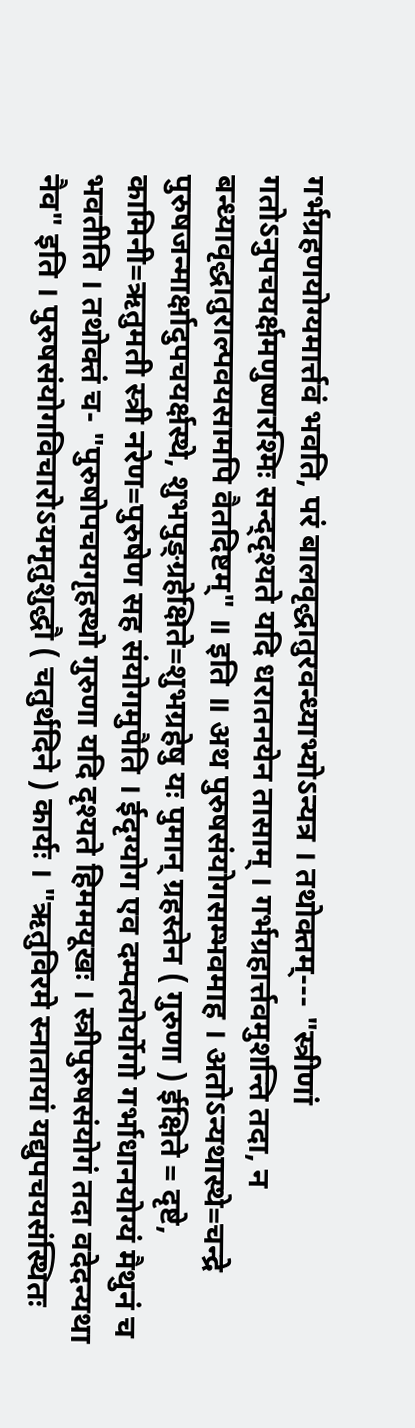गर्भग्रहणयोग्यमार्त्तवं भवति, परं बालवृद्धातुरवन्ध्याभ्योऽन्यत्र । तथोक्तम्--- "स्त्रीणां गतोऽनुपचयर्क्षमणुष्णरश्मिः सन्द्‌दृश्यते यदि धरातनयेन तासाम् । गर्भग्रहार्त्तवमुशन्ति तदा, न बन्ध्यावृद्धातुराल्पवयसामपि वैतदिष्टम्" ॥ इति ॥ अथ पुरुषसंयोगसम्भवमाह । अतोऽन्यथास्थे=चन्द्रे पुरुषजन्मार्क्षादुपचयर्क्षस्थे, शुभपुङ्ग्रहेक्षिते=शुभग्रहेषु यः पुमान् ग्रहस्तेन ( गुरुणा ) ईक्षिते = दृष्टे, कामिनी=ऋतुमती स्त्री नरेण=पुरुषेण सह संयोगमुपैति । ईदृग्योग एव दम्पत्योर्योगो गर्भाधानयोग्यं मैथुनं च भवतीति । तथोक्तं च- "पुरुषोपचयगृहस्थो गुरुणा यदि दृश्यते हिममयूखः । स्त्रीपुरुषसंयोगं तदा वदेदन्यथा नैव" इति । पुरुषसंयोगविचारोऽयमृतुशुद्धौ ( चतुर्थदिने ) कार्यः । "ऋतुविरमे स्नातायां यद्युपचयसंस्थितः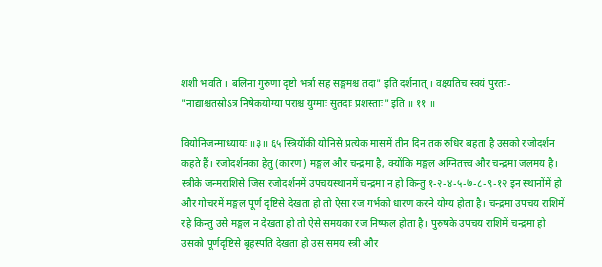शशी भवति । बलिना गुरुणा दृष्टो भर्त्रा सह सङ्गमश्च तदा" इति दर्शनात् । वक्ष्यतिच स्वयं पुरतः- "नाद्याश्चतस्रोऽत्र निषेकयोग्या पराश्च युग्माः सुतदाः प्रशस्ताः" इति ॥ ११ ॥

वियोनिजन्माध्यायः ॥३॥ ६५ स्त्रियोंकी योनिसे प्रत्येक मासमें तीन दिन तक रुधिर बहता है उसको रजोदर्शन कहते हैं। रजोदर्शनका हेतु (कारण) मङ्गल और चन्द्रमा है, क्योंकि मङ्गल अग्नितत्त्व और चन्द्रमा जलमय है। स्त्रीके जन्मराशिसे जिस रजोदर्शनमें उपचयस्थानमें चन्द्रमा न हो किन्तु १-२-४-५-७-८-९-१२ इन स्थानोंमें हो और गोचरमें मङ्गल पूर्ण दृष्टिसे देखता हो तो ऐसा रज गर्भको धारण करने योग्य होता है। चन्द्रमा उपचय राशिमें रहे किन्तु उसे मङ्गल न देखता हो तो ऐसे समयका रज निष्फल होता है। पुरुषके उपचय राशिमें चन्द्रमा हो उसको पूर्णदृष्टिसे बृहस्पति देखता हो उस समय स्त्री और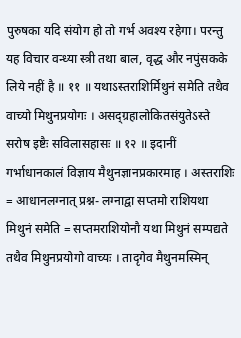पुरुषका यदि संयोग हो तो गर्भ अवश्य रहेगा। परन्तु यह विचार वन्ध्या स्त्री तथा बाल, वृद्ध और नपुंसकके लिये नहीं है ॥ ११ ॥ यथाऽस्तराशिर्मिथुनं समेति तथैव वाच्यो मिथुनप्रयोगः । असद्ग्रहालोकितसंयुतेऽस्ते सरोष इष्टैः सविलासहासः ॥ १२ ॥ इदानीं गर्भाधानकालं विज्ञाय मैथुनज्ञानप्रकारमाह । अस्तराशिः = आधानलग्नात् प्रश्न- लग्नाद्वा सप्तमो राशियथा मिथुनं समेति = सप्तमराशियोनौ यथा मिथुनं सम्पद्यते तथैव मिथुनप्रयोगो वाच्यः । तादृगेव मैथुनमस्मिन्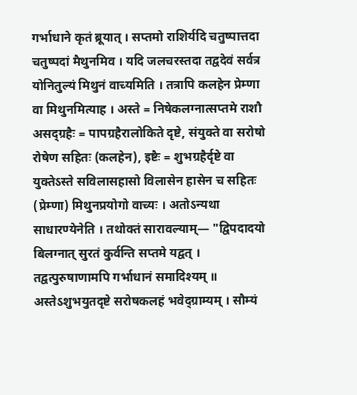गर्भाधाने कृतं ब्रूयात् । सप्तमो राशिर्यदि चतुष्पात्तदा चतुष्पदां मैथुनमिव । यदि जलचरस्तदा तद्वदेवं सर्वत्र योनितुल्यं मिथुनं वाच्यमिति । तत्रापि कलहेन प्रेम्णा वा मिथुनमित्याह । अस्ते = निषेकलग्नात्सप्तमे राशौ असद्ग्रहैः = पापग्रहैरालोकिते दृष्टे, संयुक्ते वा सरोषो रोषेण सहितः (कलहेन), इष्टैः = शुभग्रहैर्दृष्टे वा युक्तेऽस्ते सविलासहासो विलासेन हासेन च सहितः (प्रेम्णा) मिथुनप्रयोगो वाच्यः । अतोऽन्यथा साधारण्येनेति । तथोक्तं सारावल्याम्— "द्विपदादयो बिलग्नात् सुरतं कुर्वन्ति सप्तमे यद्वत् । तद्वत्पुरुषाणामपि गर्भाधानं समादिश्यम् ॥ अस्तेऽशुभयुतदृष्टे सरोषकलहं भवेद्ग्राम्यम् । सौम्यं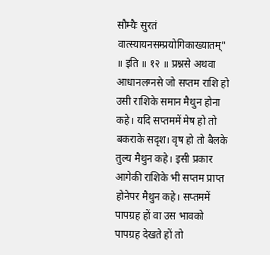सौम्यैः सुरतं वात्स्यायनसम्प्रयोगिकाख्यातम्" ॥ इति ॥ १२ ॥ प्रश्नसे अथवा आधानलग्नसे जो सप्तम राशि हो उसी राशिके समान मैथुन होना कहे। यदि सप्तममें मेष हो तो बकराके सदृश। वृष हो तो बैलके तुल्य मैथुन कहे। इसी प्रकार आगेकी राशिके भी सप्तम प्राप्त होनेपर मैथुन कहे। सप्तममें पापग्रह हों वा उस भावको पापग्रह देखते हों तो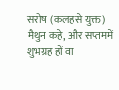सरोष (कलहसे युक्त) मैथुन कहे, और सप्तममें शुभग्रह हों वा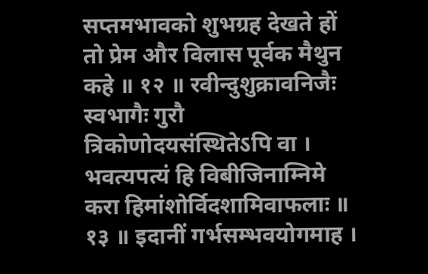सप्तमभावको शुभग्रह देखते हों तो प्रेम और विलास पूर्वक मैथुन कहे ॥ १२ ॥ रवीन्दुशुक्रावनिजैः स्वभागैः गुरौ त्रिकोणोदयसंस्थितेऽपि वा । भवत्यपत्यं हि विबीजिनाम्निमे करा हिमांशोर्विदशामिवाफलाः ॥ १३ ॥ इदानीं गर्भसम्भवयोगमाह ।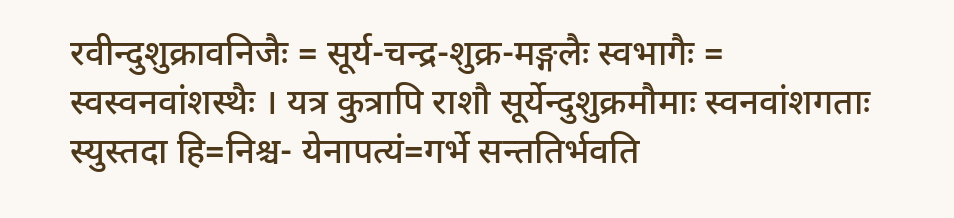रवीन्दुशुक्रावनिजैः = सूर्य-चन्द्र-शुक्र-मङ्गलैः स्वभागैः = स्वस्वनवांशस्थैः । यत्र कुत्रापि राशौ सूर्येन्दुशुक्रमौमाः स्वनवांशगताः स्युस्तदा हि=निश्च- येनापत्यं=गर्भे सन्ततिर्भवति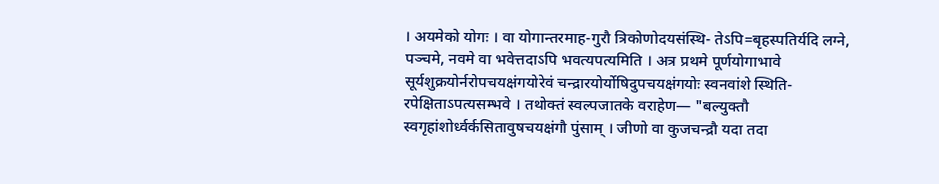। अयमेको योगः । वा योगान्तरमाह-गुरौ त्रिकोणोदयसंस्थि- तेऽपि=बृहस्पतिर्यदि लग्ने, पञ्चमे, नवमे वा भवेत्तदाऽपि भवत्यपत्यमिति । अत्र प्रथमे पूर्णयोगाभावे सूर्यशुक्रयोर्नरोपचयक्षंगयोरेवं चन्द्रारयोर्योषिदुपचयक्षंगयोः स्वनवांशे स्थिति- रपेक्षिताऽपत्यसम्भवे । तथोक्तं स्वल्पजातके वराहेण— "बल्युक्तौ स्वगृहांशोर्ध्वर्कसितावुषचयक्षंगौ पुंसाम् । जीणो वा कुजचन्द्रौ यदा तदा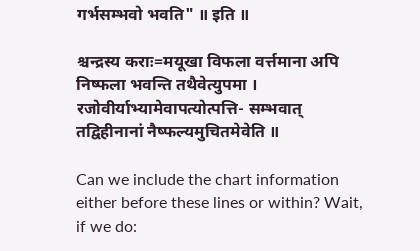गर्भसम्भवो भवति" ॥ इति ॥

श्चन्द्रस्य कराः=मयूखा विफला वर्त्तमाना अपि निष्फला भवन्ति तथैवेत्युपमा । रजोवीर्याभ्यामेवापत्योत्पत्ति- सम्भवात् तद्विहीनानां नैष्फल्यमुचितमेवेति ॥

Can we include the chart information either before these lines or within? Wait, if we do: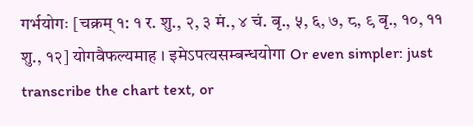गर्भयोगः [चक्रम् १: १ र. शु., २, ३ मं., ४ चं. बृ., ५, ६, ७, ८, ९ बृ., १०, ११ शु., १२] योगवैफल्यमाह । इमेऽपत्यसम्बन्धयोगा Or even simpler: just transcribe the chart text, or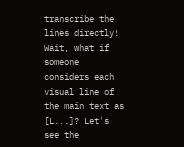transcribe the lines directly! Wait, what if someone considers each visual line of the main text as [L...]? Let's see the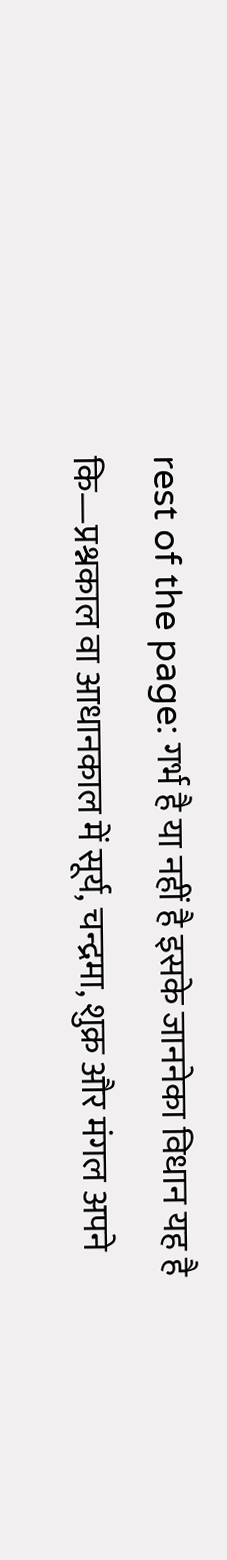rest of the page: गर्भ है या नहीं है इसके जाननेका विधान यह है कि—प्रश्नकाल वा आधानकाल में सूर्य, चन्द्रमा, शुक्र और मंगल अपने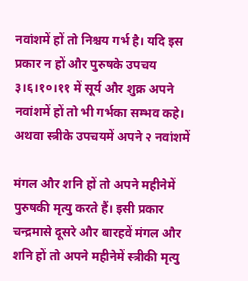नवांशमें हों तो निश्चय गर्भ है। यदि इस प्रकार न हों और पुरुषके उपचय ३।६।१०।११ में सूर्य और शुक्र अपने नवांशमें हों तो भी गर्भका सम्भव कहे। अथवा स्त्रीके उपचयमें अपने २ नवांशमें

मंगल और शनि हों तो अपने महीनेमें पुरुषकी मृत्यु करते हैं। इसी प्रकार चन्द्रमासे दूसरे और बारहवें मंगल और शनि हों तो अपने महीनेमें स्त्रीकी मृत्यु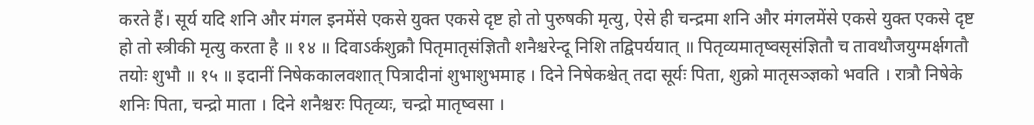करते हैं। सूर्य यदि शनि और मंगल इनमेंसे एकसे युक्त एकसे दृष्ट हो तो पुरुषकी मृत्यु, ऐसे ही चन्द्रमा शनि और मंगलमेंसे एकसे युक्त एकसे दृष्ट हो तो स्त्रीकी मृत्यु करता है ॥ १४ ॥ दिवाऽर्कशुक्रौ पितृमातृसंज्ञितौ शनैश्चरेन्दू निशि तद्विपर्ययात् ॥ पितृव्यमातृष्वसृसंज्ञितौ च तावथौजयुग्मर्क्षगतौ तयोः शुभौ ॥ १५ ॥ इदानीं निषेककालवशात् पित्रादीनां शुभाशुभमाह । दिने निषेकश्चेत् तदा सूर्यः पिता, शुक्रो मातृसञ्ज्ञको भवति । रात्रौ निषेके शनिः पिता, चन्द्रो माता । दिने शनैश्चरः पितृव्यः, चन्द्रो मातृष्वसा ।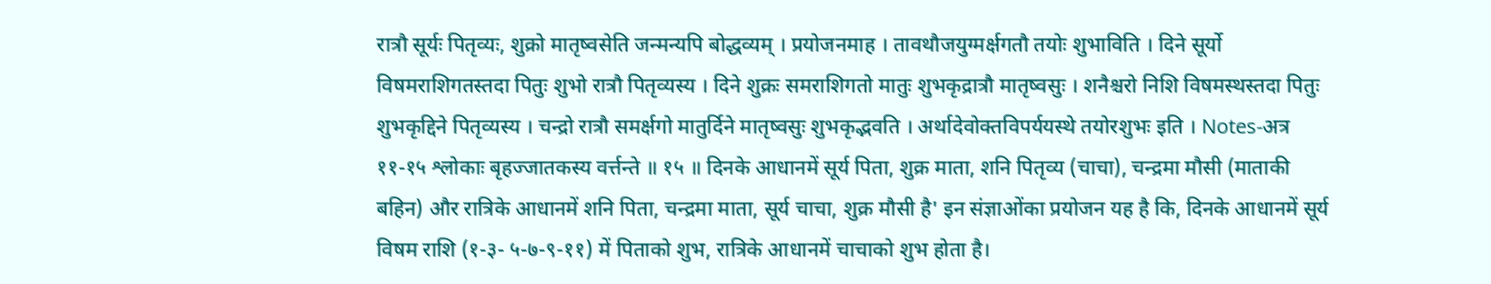रात्रौ सूर्यः पितृव्यः, शुक्रो मातृष्वसेति जन्मन्यपि बोद्धव्यम् । प्रयोजनमाह । तावथौजयुग्मर्क्षगतौ तयोः शुभाविति । दिने सूर्यो विषमराशिगतस्तदा पितुः शुभो रात्रौ पितृव्यस्य । दिने शुक्रः समराशिगतो मातुः शुभकृद्रात्रौ मातृष्वसुः । शनैश्चरो निशि विषमस्थस्तदा पितुः शुभकृद्दिने पितृव्यस्य । चन्द्रो रात्रौ समर्क्षगो मातुर्दिने मातृष्वसुः शुभकृद्भवति । अर्थादेवोक्तविपर्ययस्थे तयोरशुभः इति । Notes-अत्र ११-१५ श्लोकाः बृहज्जातकस्य वर्त्तन्ते ॥ १५ ॥ दिनके आधानमें सूर्य पिता, शुक्र माता, शनि पितृव्य (चाचा), चन्द्रमा मौसी (माताकी बहिन) और रात्रिके आधानमें शनि पिता, चन्द्रमा माता, सूर्य चाचा, शुक्र मौसी है' इन संज्ञाओंका प्रयोजन यह है कि, दिनके आधानमें सूर्य विषम राशि (१-३- ५-७-९-११) में पिताको शुभ, रात्रिके आधानमें चाचाको शुभ होता है।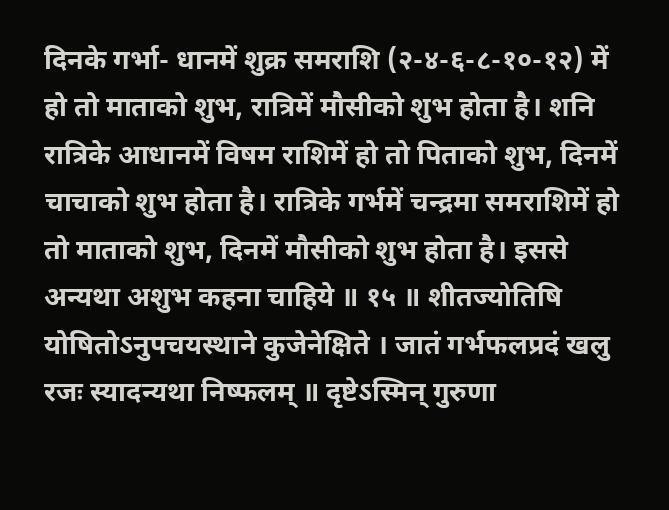दिनके गर्भा- धानमें शुक्र समराशि (२-४-६-८-१०-१२) में हो तो माताको शुभ, रात्रिमें मौसीको शुभ होता है। शनि रात्रिके आधानमें विषम राशिमें हो तो पिताको शुभ, दिनमें चाचाको शुभ होता है। रात्रिके गर्भमें चन्द्रमा समराशिमें हो तो माताको शुभ, दिनमें मौसीको शुभ होता है। इससे अन्यथा अशुभ कहना चाहिये ॥ १५ ॥ शीतज्योतिषि योषितोऽनुपचयस्थाने कुजेनेक्षिते । जातं गर्भफलप्रदं खलु रजः स्यादन्यथा निष्फलम् ॥ दृष्टेऽस्मिन् गुरुणा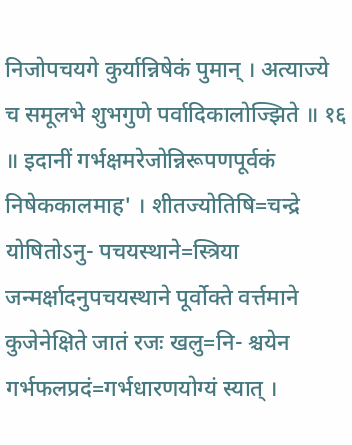निजोपचयगे कुर्यान्निषेकं पुमान् । अत्याज्ये च समूलभे शुभगुणे पर्वादिकालोज्झिते ॥ १६ ॥ इदानीं गर्भक्षमरेजोन्निरूपणपूर्वकं निषेककालमाह' । शीतज्योतिषि=चन्द्रे योषितोऽनु- पचयस्थाने=स्त्रिया जन्मर्क्षादनुपचयस्थाने पूर्वोक्ते वर्त्तमाने कुजेनेक्षिते जातं रजः खलु=नि- श्चयेन गर्भफलप्रदं=गर्भधारणयोग्यं स्यात् ।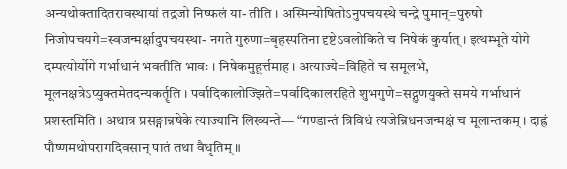अन्यथोक्तादितरावस्थायां तद्रजो निष्फलं या- तीति । अस्मिन्योषितोऽनुपचयस्थे चन्द्रे पुमान्=पुरुषो निजोपचयगे=स्वजन्मर्क्षादुपचयस्था- नगते गुरुणा=बृहस्पतिना दृष्टेऽवलोकिते च निषेकं कुर्यात् । इत्थम्भूते योगे दम्पत्योर्योगे गर्भाधानं भवतीति भावः । निषेकमुहूर्त्तमाह । अत्याज्ये=विहिते च समूलभे, मूलनक्षत्रेऽप्युक्तमेतदन्यकर्तॄति । पर्वादिकालोज्झिते=पर्वादिकालरहिते शुभगुणे=सद्गुणयुक्ते समये गर्भाधानं प्रशस्तमिति । अथात्र प्रसङ्गान्नषेके त्याज्यानि लिख्यन्ते— “गण्डान्तं त्रिविधं त्यजेन्निधनजन्मक्षं च मूलान्तकम् । दाह्रं पौष्णमथोपरागदिवसान् पातं तथा वैधृतिम् ॥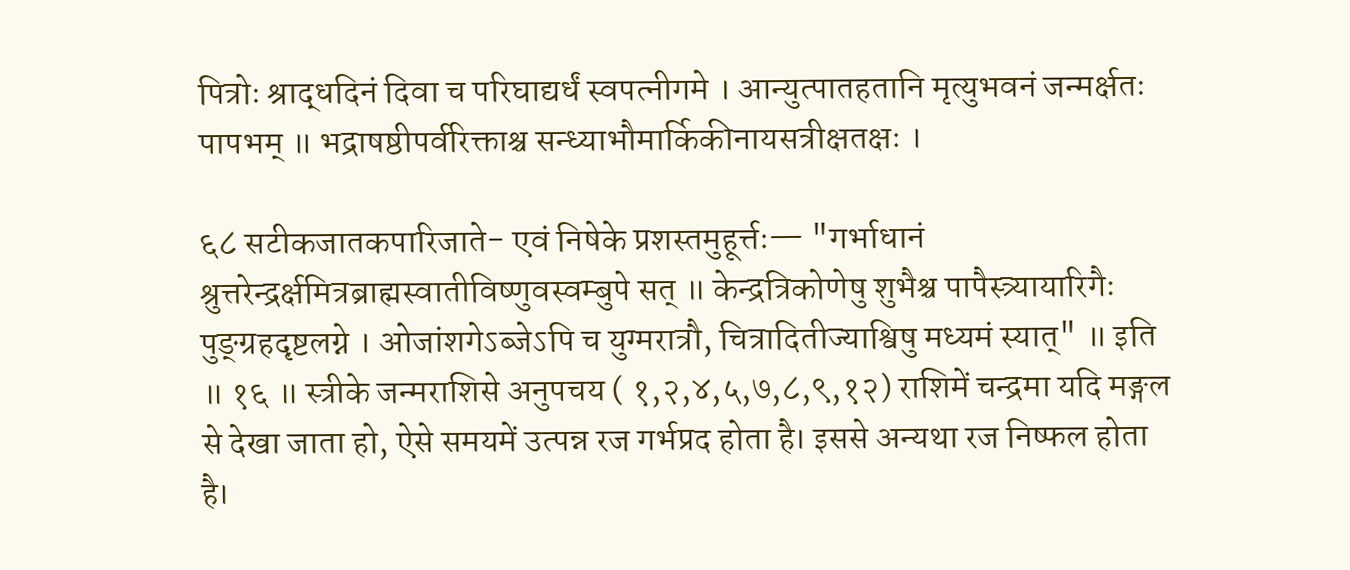पित्रोः श्राद्धदिनं दिवा च परिघाद्यर्धं स्वपत्नीगमे । आन्युत्पातहतानि मृत्युभवनं जन्मर्क्षतः पापभम् ॥ भद्राषष्ठीपर्वरिक्ताश्च सन्ध्याभौमार्किकीनायसत्रीक्षतक्षः ।

६८ सटीकजातकपारिजाते- एवं निषेके प्रशस्तमुहूर्त्तः— "गर्भाधानं श्रुत्तरेन्द्रर्क्षमित्रब्राह्मस्वातीविष्णुवस्वम्बुपे सत् ॥ केन्द्रत्रिकोणेषु शुभैश्च पापैस्त्र्यायारिगैः पुङ्ग्रहदृष्टलग्ने । ओजांशगेऽब्जेऽपि च युग्मरात्रौ, चित्रादितीज्याश्विषु मध्यमं स्यात्" ॥ इति ॥ १६ ॥ स्त्रीके जन्मराशिसे अनुपचय ( १,२,४,५,७,८,९,१२) राशिमें चन्द्रमा यदि मङ्गल से देखा जाता हो, ऐसे समयमें उत्पन्न रज गर्भप्रद होता है। इससे अन्यथा रज निष्फल होता है।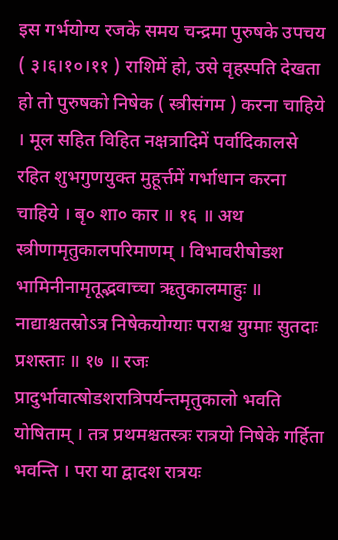इस गर्भयोग्य रजके समय चन्द्रमा पुरुषके उपचय ( ३।६।१०।११ ) राशिमें हो, उसे वृहस्पति देखता हो तो पुरुषको निषेक ( स्त्रीसंगम ) करना चाहिये । मूल सहित विहित नक्षत्रादिमें पर्वादिकालसे रहित शुभगुणयुक्त मुहूर्त्तमें गर्भाधान करना चाहिये । बृ० शा० कार ॥ १६ ॥ अथ स्त्रीणामृतुकालपरिमाणम् । विभावरीषोडश भामिनीनामृतूद्भवाच्चा ऋतुकालमाहुः ॥ नाद्याश्चतस्रोऽत्र निषेकयोग्याः पराश्च युग्माः सुतदाः प्रशस्ताः ॥ १७ ॥ रजः प्रादुर्भावात्षोडशरात्रिपर्यन्तमृतुकालो भवति योषिताम् । तत्र प्रथमश्चतस्त्रः रात्रयो निषेके गर्हिता भवन्ति । परा या द्वादश रात्रयः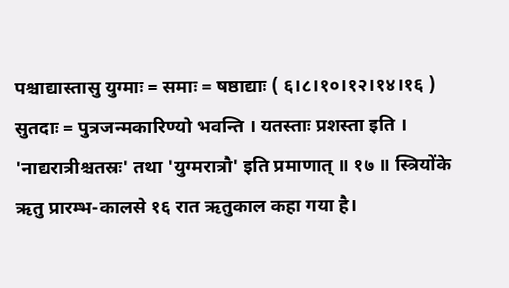पश्चाद्यास्तासु युग्माः = समाः = षष्ठाद्याः ( ६।८।१०।१२।१४।१६ ) सुतदाः = पुत्रजन्मकारिण्यो भवन्ति । यतस्ताः प्रशस्ता इति । 'नाद्यरात्रीश्चतस्रः' तथा 'युग्मरात्रौ' इति प्रमाणात् ॥ १७ ॥ स्त्रियोंके ऋतु प्रारम्भ-कालसे १६ रात ऋतुकाल कहा गया है।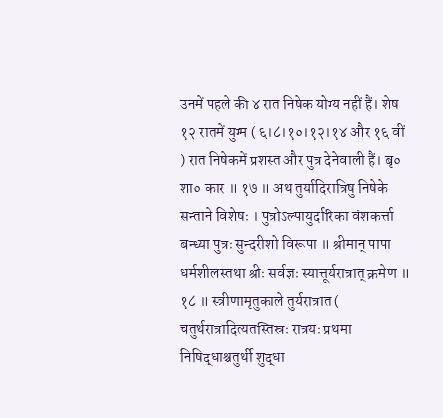उनमें पहले की ४ रात निषेक योग्य नहीं हैं। शेष १२ रातमें युग्म ( ६।८।१०।१२।१४ और १६ वीं ) रात निषेकमें प्रशस्त और पुत्र देनेवाली हैं। बृ० शा० कार ॥ १७ ॥ अथ तुर्यादिरात्रिषु निषेके सन्ताने विशेषः । पुत्रोऽल्पायुर्दारिका वंशकर्त्ता बन्ध्या पुत्रः सुन्दरीशो विरूपा ॥ श्रीमान् पापा धर्मशीलस्तथा श्रीः सर्वज्ञः स्यात्तूर्यरात्रात् क्रमेण ॥ १८ ॥ स्त्रीणामृतुकाले तुर्यरात्रात ( चतुर्थरात्रादित्यतस्तिस्रः रात्रयः प्रथमा निषिद्धाश्चतुर्थी शुद्धा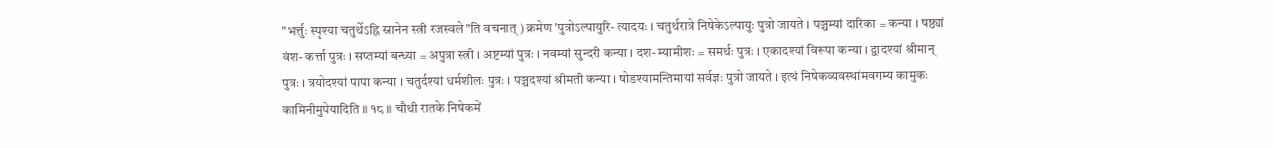"भर्त्तुः स्पृश्या चतुर्थेऽह्नि स्नानेन स्त्री रजस्वले"ति वचनात् ) क्रमेण 'पुत्रोऽल्पायुरि- त्यादयः । चतुर्थरात्रे निषेकेऽल्पायुः पुत्रो जायते । पञ्चम्यां दारिका = कन्या । षष्ठ्यां वंश- कर्त्ता पुत्रः । सप्तम्यां बन्ध्या = अपुत्रा स्त्री । अष्टम्यां पुत्रः । नवम्यां सुन्दरी कन्या । दश- म्यामीशः = समर्थः पुत्रः । एकादश्यां विरूपा कन्या । द्वादश्यां श्रीमान् पुत्रः । त्रयोदश्यां पापा कन्या । चतुर्दश्यां धर्मशीलः पुत्रः । पञ्चदश्यां श्रीमती कन्या । षोडश्यामन्तिमायां सर्वज्ञः पुत्रो जायते । इत्थं निषेकव्यवस्थांमवगम्य कामुकः कामिनीमुपेयादिति ॥ १८ ॥ चौथी रातके निषेकमें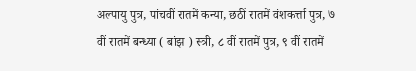अल्पायु पुत्र, पांचवीं रातमें कन्या, छठीं रातमें वंशकर्त्ता पुत्र, ७ वीं रातमें बन्ध्या ( बांझ ) स्त्री, ८ वीं रातमें पुत्र, ९ वीं रातमें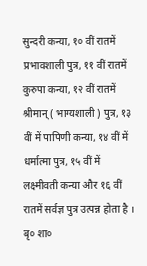सुन्दरी कन्या, १० वीं रातमें प्रभावशाली पुत्र, ११ वीं रातमें कुरुपा कन्या, १२ वीं रातमें श्रीमान् ( भाग्यशाली ) पुत्र, १३ वीं में पापिणी कन्या, १४ वीं में धर्मात्मा पुत्र, १५ वीं में लक्ष्मीवती कन्या और १६ वीं रातमें सर्वज्ञ पुत्र उत्पन्न होता है । बृ० शा०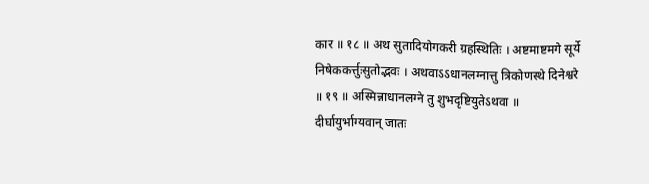कार ॥ १८ ॥ अथ सुतादियोगकरी ग्रहस्थितिः । अष्टमाष्टमगे सूर्ये निषेककर्त्तुःसुतोद्भवः । अथवाऽऽधानलग्नात्तु त्रिकोणस्थे दिनेश्वरे ॥ १९ ॥ अस्मिन्नाधानलग्ने तु शुभदृष्टियुतेऽथवा ॥ दीर्घायुर्भाग्यवान् जातः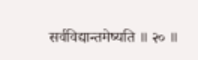सर्वविद्यान्तमेष्यति ॥ २० ॥